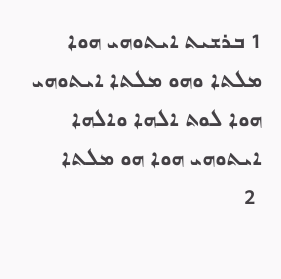1 ܒܪܫܝܬ ܐܝܬܘܗܝ ܗܘܐ ܡܠܬܐ ܘܗܘ ܡܠܬܐ ܐܝܬܘܗܝ ܗܘܐ ܠܘܬ ܐܠܗܐ ܘܐܠܗܐ ܐܝܬܘܗܝ ܗܘܐ ܗܘ ܡܠܬܐ
 2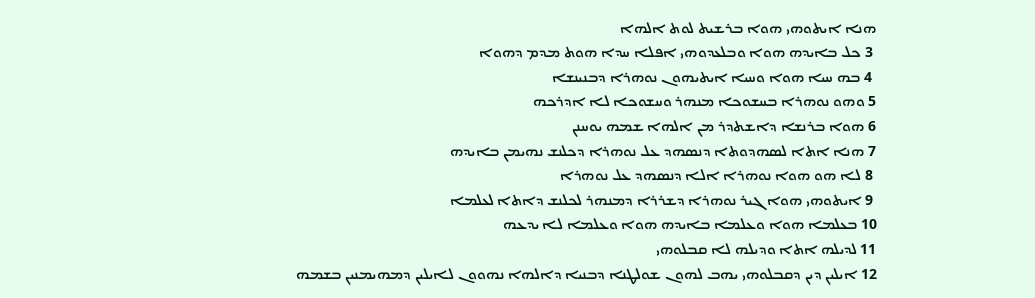ܗܢܐ ܐܝܬܘܗܝ ܗܘܐ ܒܪܫܝܬ ܠܘܬ ܐܠܗܐ
 3 ܟܠ ܒܐܝܕܗ ܗܘܐ ܘܒܠܥܕܘܗܝ ܐܦܠܐ ܚܕܐ ܗܘܬ ܡܕܡ ܕܗܘܐ
 4 ܒܗ ܚܝܐ ܗܘܐ ܘܚܝܐ ܐܝܬܝܗܘܢ ܢܘܗܪܐ ܕܒܢܝܢܫܐ
5 ܘܗܘ ܢܘܗܪܐ ܒܚܫܘܟܐ ܡܢܗܪ ܘܚܫܘܟܐ ܠܐ ܐܕܪܟܗ
6 ܗܘܐ ܒܪܢܫܐ ܕܐܫܬܕܪ ܡܢ ܐܠܗܐ ܫܡܗ ܝܘܚܢܢ
7 ܗܢܐ ܐܬܐ ܠܤܗܕܘܬܐ ܕܢܤܗܕ ܥܠ ܢܘܗܪܐ ܕܟܠܢܫ ܢܗܝܡܢ ܒܐܝܕܗ
 8 ܠܐ ܗܘ ܗܘܐ ܢܘܗܪܐ ܐܠܐ ܕܢܤܗܕ ܥܠ ܢܘܗܪܐ
 9 ܐܝܬܘܗܝ ܗܘܐ ܓܝܪ ܢܘܗܪܐ ܕܫܪܪܐ ܕܡܢܗܪ ܠܟܠܢܫ ܕܐܬܐ ܠܥܠܡܐ
10 ܒܥܠܡܐ ܗܘܐ ܘܥܠܡܐ ܒܐܝܕܗ ܗܘܐ ܘܥܠܡܐ ܠܐ ܝܕܥܗ
11 ܠܕܝܠܗ ܐܬܐ ܘܕܝܠܗ ܠܐ ܩܒܠܘܗܝ
12 ܐܝܠܝܢ ܕܝܢ ܕܩܒܠܘܗܝ ܝܗܒ ܠܗܘܢ ܫܘܠܛܢܐ ܕܒܢܝܐ ܕܐܠܗܐ ܢܗܘܘܢ ܠܐܝܠܝܢ ܕܡܗܝܡܢܝܢ ܒܫܡܗ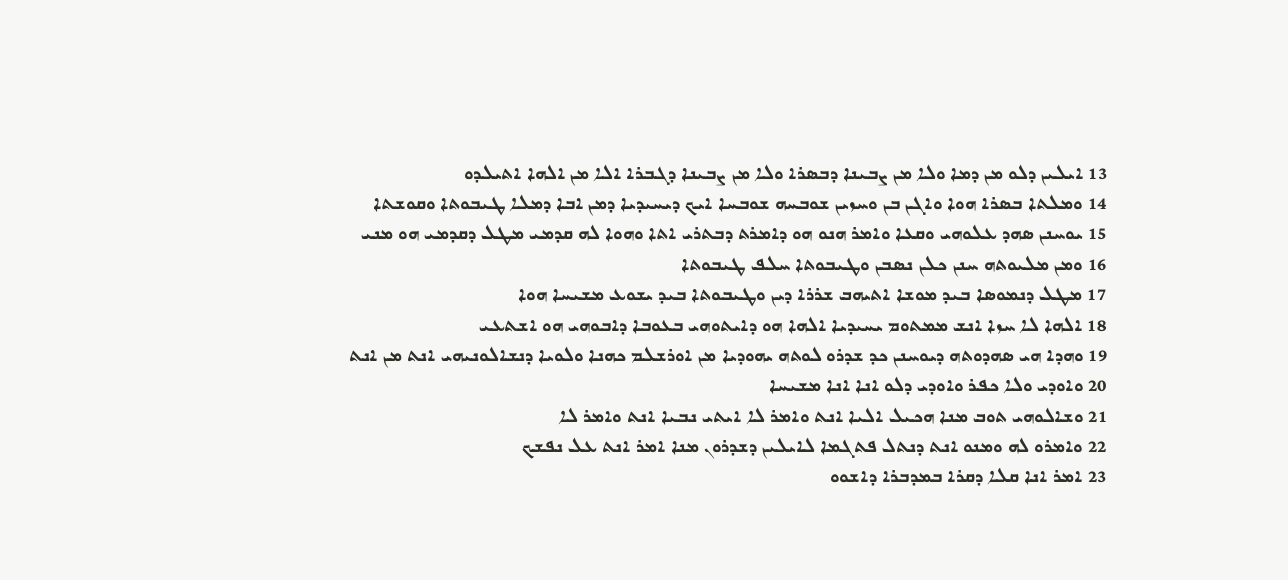13 ܐܝܠܝܢ ܕܠܘ ܡܢ ܕܡܐ ܘܠܐ ܡܢ ܨܒܝܢܐ ܕܒܤܪܐ ܘܠܐ ܡܢ ܨܒܝܢܐ ܕܓܒܪܐ ܐܠܐ ܡܢ ܐܠܗܐ ܐܬܝܠܕܘ
14 ܘܡܠܬܐ ܒܤܪܐ ܗܘܐ ܘܐܓܢ ܒܢ ܘܚܙܝܢ ܫܘܒܚܗ ܫܘܒܚܐ ܐܝܟ ܕܝܚܝܕܝܐ ܕܡܢ ܐܒܐ ܕܡܠܐ ܛܝܒܘܬܐ ܘܩܘܫܬܐ
15 ܝܘܚܢܢ ܤܗܕ ܥܠܘܗܝ ܘܩܥܐ ܘܐܡܪ ܗܢܘ ܗܘ ܕܐܡܪܬ ܕܒܬܪܝ ܐܬܐ ܘܗܘܐ ܠܗ ܩܕܡܝ ܡܛܠ ܕܩܕܡܝ ܗܘ ܡܢܝ
16 ܘܡܢ ܡܠܝܘܬܗ ܚܢܢ ܟܠܢ ܢܤܒܢ ܘܛܝܒܘܬܐ ܚܠܦ ܛܝܒܘܬܐ
17 ܡܛܠ ܕܢܡܘܤܐ ܒܝܕ ܡܘܫܐ ܐܬܝܗܒ ܫܪܪܐ ܕܝܢ ܘܛܝܒܘܬܐ ܒܝܕ ܝܫܘܥ ܡܫܝܚܐ ܗܘܐ
18 ܐܠܗܐ ܠܐ ܚܙܐ ܐܢܫ ܡܡܬܘܡ ܝܚܝܕܝܐ ܐܠܗܐ ܗܘ ܕܐܝܬܘܗܝ ܒܥܘܒܐ ܕܐܒܘܗܝ ܗܘ ܐܫܬܥܝ
19 ܘܗܕܐ ܗܝ ܤܗܕܘܬܗ ܕܝܘܚܢܢ ܟܕ ܫܕܪܘ ܠܘܬܗ ܝܗܘܕܝܐ ܡܢ ܐܘܪܫܠܡ ܟܗܢܐ ܘܠܘܝܐ ܕܢܫܐܠܘܢܝܗܝ ܐܢܬ ܡܢ ܐܢܬ
20 ܘܐܘܕܝ ܘܠܐ ܟܦܪ ܘܐܘܕܝ ܕܠܘ ܐܢܐ ܐܢܐ ܡܫܝܚܐ
21 ܘܫܐܠܘܗܝ ܬܘܒ ܡܢܐ ܗܟܝܠ ܐܠܝܐ ܐܢܬ ܘܐܡܪ ܠܐ ܐܝܬܝ ܢܒܝܐ ܐܢܬ ܘܐܡܪ ܠܐ
22 ܘܐܡܪܘ ܠܗ ܘܡܢܘ ܐܢܬ ܕܢܬܠ ܦܬܓܡܐ ܠܐܝܠܝܢ ܕܫܕܪܘܢ ܡܢܐ ܐܡܪ ܐܢܬ ܥܠ ܢܦܫܟ
23 ܐܡܪ ܐܢܐ ܩܠܐ ܕܩܪܐ ܒܡܕܒܪܐ ܕܐܫܘܘ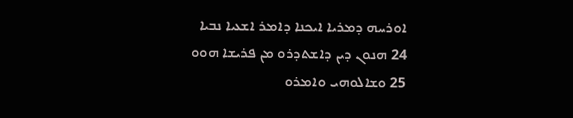ܐܘܪܚܗ ܕܡܪܝܐ ܐܝܟܢܐ ܕܐܡܪ ܐܫܥܝܐ ܢܒܝܐ
24 ܗܢܘܢ ܕܝܢ ܕܐܫܬܕܪܘ ܡܢ ܦܪܝܫܐ ܗܘܘ
25 ܘܫܐܠܘܗܝ ܘܐܡܪܘ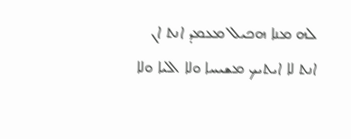ܠܗ ܡܢܐ ܗܟܝܠ ܡܥܡܕ ܐܢܬ ܐܢ ܐܢܬ ܠܐ ܐܝܬܝܟ ܡܫܝܚܐ ܘܠܐ ܐܠܝܐ ܘܠܐ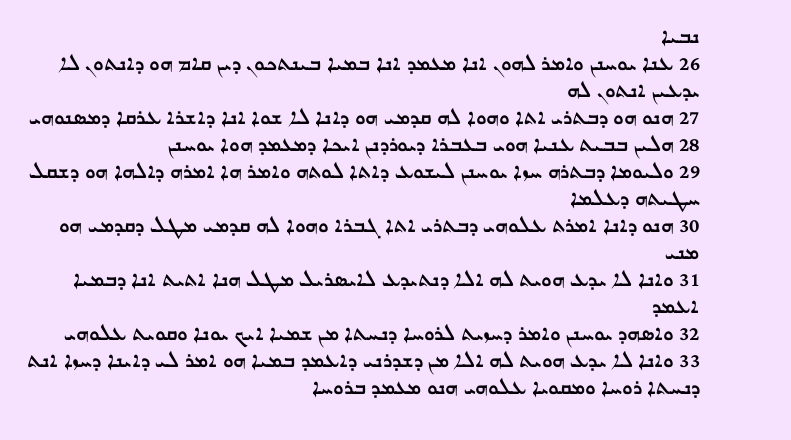ܢܒܝܐ
26 ܥܢܐ ܝܘܚܢܢ ܘܐܡܪ ܠܗܘܢ ܐܢܐ ܡܥܡܕ ܐܢܐ ܒܡܝܐ ܒܝܢܬܟܘܢ ܕܝܢ ܩܐܡ ܗܘ ܕܐܢܬܘܢ ܠܐ ܝܕܥܝܢ ܐܢܬܘܢ ܠܗ
27 ܗܢܘ ܗܘ ܕܒܬܪܝ ܐܬܐ ܘܗܘܐ ܠܗ ܩܕܡܝ ܗܘ ܕܐܢܐ ܠܐ ܫܘܐ ܐܢܐ ܕܐܫܪܐ ܥܪܩܐ ܕܡܤܢܘܗܝ
28 ܗܠܝܢ ܒܒܝܬ ܥܢܝܐ ܗܘܝ ܒܥܒܪܐ ܕܝܘܪܕܢܢ ܐܝܟܐ ܕܡܥܡܕ ܗܘܐ ܝܘܚܢܢ
29 ܘܠܝܘܡܐ ܕܒܬܪܗ ܚܙܐ ܝܘܚܢܢ ܠܝܫܘܥ ܕܐܬܐ ܠܘܬܗ ܘܐܡܪ ܗܐ ܐܡܪܗ ܕܐܠܗܐ ܗܘ ܕܫܩܠ ܚܛܝܬܗ ܕܥܠܡܐ
30 ܗܢܘ ܕܐܢܐ ܐܡܪܬ ܥܠܘܗܝ ܕܒܬܪܝ ܐܬܐ ܓܒܪܐ ܘܗܘܐ ܠܗ ܩܕܡܝ ܡܛܠ ܕܩܕܡܝ ܗܘ ܡܢܝ
31 ܘܐܢܐ ܠܐ ܝܕܥ ܗܘܝܬ ܠܗ ܐܠܐ ܕܢܬܝܕܥ ܠܐܝܤܪܝܠ ܡܛܠ ܗܢܐ ܐܬܝܬ ܐܢܐ ܕܒܡܝܐ ܐܥܡܕ
32 ܘܐܤܗܕ ܝܘܚܢܢ ܘܐܡܪ ܕܚܙܝܬ ܠܪܘܚܐ ܕܢܚܬܐ ܡܢ ܫܡܝܐ ܐܝܟ ܝܘܢܐ ܘܩܘܝܬ ܥܠܘܗܝ
33 ܘܐܢܐ ܠܐ ܝܕܥ ܗܘܝܬ ܠܗ ܐܠܐ ܡܢ ܕܫܕܪܢܝ ܕܐܥܡܕ ܒܡܝܐ ܗܘ ܐܡܪ ܠܝ ܕܐܝܢܐ ܕܚܙܐ ܐܢܬ ܕܢܚܬܐ ܪܘܚܐ ܘܡܩܘܝܐ ܥܠܘܗܝ ܗܢܘ ܡܥܡܕ ܒܪܘܚܐ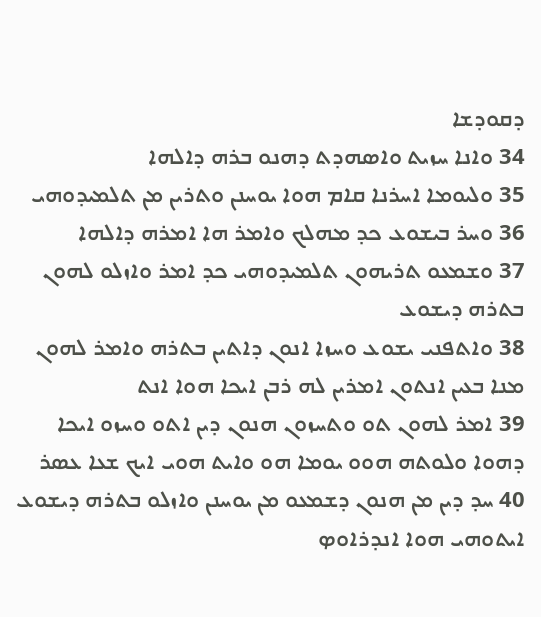ܕܩܘܕܫܐ
34 ܘܐܢܐ ܚܙܝܬ ܘܐܤܗܕܬ ܕܗܢܘ ܒܪܗ ܕܐܠܗܐ
35 ܘܠܝܘܡܐ ܐܚܪܢܐ ܩܐܡ ܗܘܐ ܝܘܚܢܢ ܘܬܪܝܢ ܡܢ ܬܠܡܝܕܘܗܝ
36 ܘܚܪ ܒܝܫܘܥ ܟܕ ܡܗܠܟ ܘܐܡܪ ܗܐ ܐܡܪܗ ܕܐܠܗܐ
37 ܘܫܡܥܘ ܬܪܝܗܘܢ ܬܠܡܝܕܘܗܝ ܟܕ ܐܡܪ ܘܐܙܠܘ ܠܗܘܢ ܒܬܪܗ ܕܝܫܘܥ
38 ܘܐܬܦܢܝ ܝܫܘܥ ܘܚܙܐ ܐܢܘܢ ܕܐܬܝܢ ܒܬܪܗ ܘܐܡܪ ܠܗܘܢ ܡܢܐ ܒܥܝܢ ܐܢܬܘܢ ܐܡܪܝܢ ܠܗ ܪܒܢ ܐܝܟܐ ܗܘܐ ܐܢܬ
39 ܐܡܪ ܠܗܘܢ ܬܘ ܘܬܚܙܘܢ ܗܢܘܢ ܕܝܢ ܐܬܘ ܘܚܙܘ ܐܝܟܐ ܕܗܘܐ ܘܠܘܬܗ ܗܘܘ ܝܘܡܐ ܗܘ ܘܐܝܬ ܗܘܝ ܐܝܟ ܫܥܐ ܥܤܪ
40 ܚܕ ܕܝܢ ܡܢ ܗܢܘܢ ܕܫܡܥܘ ܡܢ ܝܘܚܢܢ ܘܐܙܠܘ ܒܬܪܗ ܕܝܫܘܥ ܐܝܬܘܗܝ ܗܘܐ ܐܢܕܪܐܘܤ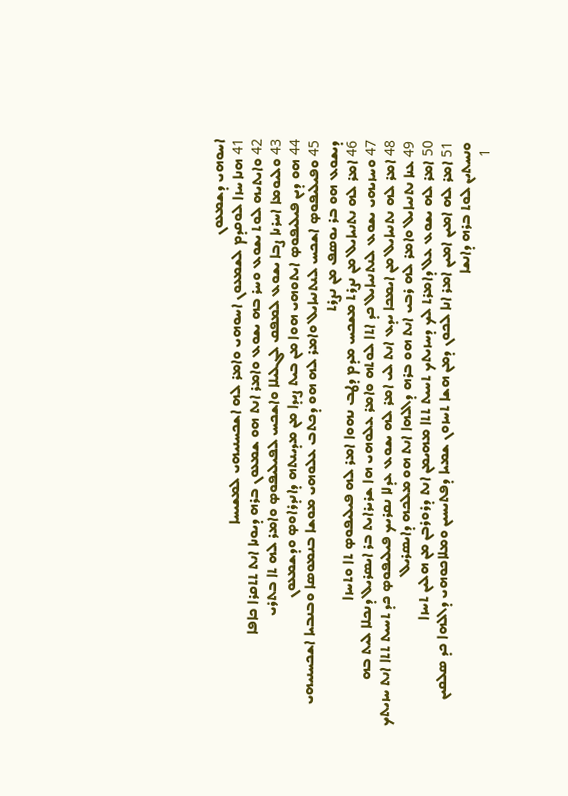ܐܚܘܗܝ ܕܫܡܥܘܢ
41 ܗܢܐ ܚܙܐ ܠܘܩܕܡ ܠܫܡܥܘܢ ܐܚܘܗܝ ܘܐܡܪ ܠܗ ܐܫܟܚܢܝܗܝ ܠܡܫܝܚܐ
42 ܘܐܝܬܝܗ ܠܘܬ ܝܫܘܥ ܘܚܪ ܒܗ ܝܫܘܥ ܘܐܡܪ ܐܢܬ ܗܘ ܫܡܥܘܢ ܒܪܗ ܕܝܘܢܐ ܐܢܬ ܬܬܩܪܐ ܟܐܦܐ
43 ܘܠܝܘܡܐ ܐܚܪܢܐ ܨܒܐ ܝܫܘܥ ܠܡܦܩ ܠܓܠܝܠܐ ܘܐܫܟܚ ܠܦܝܠܝܦܘܤ ܘܐܡܪ ܠܗ ܬܐ ܒܬܪܝ
44 ܗܘ ܕܝܢ ܦܝܠܝܦܘܤ ܐܝܬܘܗܝ ܗܘܐ ܡܢ ܒܝܬ ܨܝܕܐ ܡܢ ܡܕܝܢܬܗ ܕܐܢܕܪܐܘܤ ܘܕܫܡܥܘܢ
45 ܘܦܝܠܝܦܘܤ ܐܫܟܚ ܠܢܬܢܝܐܝܠ ܘܐܡܪ ܠܗ ܗܘ ܕܟܬܒ ܥܠܘܗܝ ܡܘܫܐ ܒܢܡܘܤܐ ܘܒܢܒܝܐ ܐܫܟܚܢܝܗܝ ܕܝܫܘܥ ܗܘ ܒܪ ܝܘܤܦ ܡܢ ܢܨܪܬ
46 ܐܡܪ ܠܗ ܢܬܢܝܐܝܠ ܡܢ ܢܨܪܬ ܡܫܟܚ ܡܕܡ ܕܛܒ ܢܗܘܐ ܐܡܪ ܠܗ ܦܝܠܝܦܘܤ ܬܐ ܘܬܚܙܐ
47 ܘܚܙܝܗܝ ܝܫܘܥ ܠܢܬܢܝܐܝܠ ܟܕ ܐܬܐ ܠܘܬܗ ܘܐܡܪ ܥܠܘܗܝ ܗܐ ܫܪܝܪܐܝܬ ܒܪ ܐܝܤܪܝܠ ܕܢܟܠܐ ܠܝܬ ܒܗ
48 ܐܡܪ ܠܗ ܢܬܢܝܐܝܠ ܡܢ ܐܝܡܟܐ ܝܕܥ ܐܢܬ ܠܝ ܐܡܪ ܠܗ ܝܫܘܥ ܥܕܠܐ ܢܩܪܝܟ ܦܝܠܝܦܘܤ ܟܕ ܬܚܝܬ ܬܬܐ ܐܢܬ ܚܙܝܬܟ
49 ܥܢܐ ܢܬܢܝܐܝܠ ܘܐܡܪ ܠܗ ܪܒܝ ܐܢܬ ܗܘ ܒܪܗ ܕܐܠܗܐ ܐܢܬ ܗܘ ܡܠܟܗ ܕܐܝܤܪܝܠ
50 ܐܡܪ ܠܗ ܝܫܘܥ ܥܠ ܕܐܡܪܬ ܠܟ ܕܚܙܝܬܟ ܬܚܝܬ ܬܬܐ ܡܗܝܡܢ ܐܢܬ ܕܪܘܪܒܢ ܡܢ ܗܠܝܢ ܬܚܙܐ
51 ܐܡܪ ܠܗ ܐܡܝܢ ܐܡܝܢ ܐܡܪ ܐܢܐ ܠܟܘܢ ܕܡܢ ܗܫܐ ܬܚܙܘܢ ܫܡܝܐ ܕܦܬܝܚܝܢ ܘܡܠܐܟܘܗܝ ܕܐܠܗܐ ܟܕ ܤܠܩܝܢ ܘܢܚܬܝܢ ܠܘܬ ܒܪܗ ܕܐܢܫܐ
  1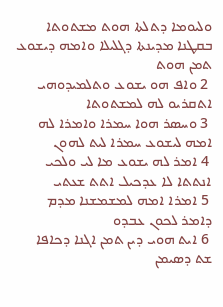ܘܠܝܘܡܐ ܕܬܠܬܐ ܗܘܬ ܡܫܬܘܬܐ ܒܩܛܢܐ ܡܕܝܢܬܐ ܕܓܠܝܠܐ ܘܐܡܗ ܕܝܫܘܥ ܬܡܢ ܗܘܬ
 2 ܘܐܦ ܗܘ ܝܫܘܥ ܘܬܠܡܝܕܘܗܝ ܐܬܩܪܝܘ ܠܗ ܠܡܫܬܘܬܐ
 3 ܘܚܤܪ ܗܘܐ ܚܡܪܐ ܘܐܡܪܐ ܠܗ ܐܡܗ ܠܝܫܘܥ ܚܡܪܐ ܠܝܬ ܠܗܘܢ
 4 ܐܡܪ ܠܗ ܝܫܘܥ ܡܐ ܠܝ ܘܠܟܝ ܐܢܬܬܐ ܠܐ ܥܕܟܝܠ ܐܬܬ ܫܥܬܝ
 5 ܐܡܪܐ ܐܡܗ ܠܡܫܡܫܢܐ ܡܕܡ ܕܐܡܪ ܠܟܘܢ ܥܒܕܘ
 6 ܐܝܬ ܗܘܝ ܕܝܢ ܬܡܢ ܐܓܢܐ ܕܟܐܦܐ ܫܬ ܕܤܝܡܢ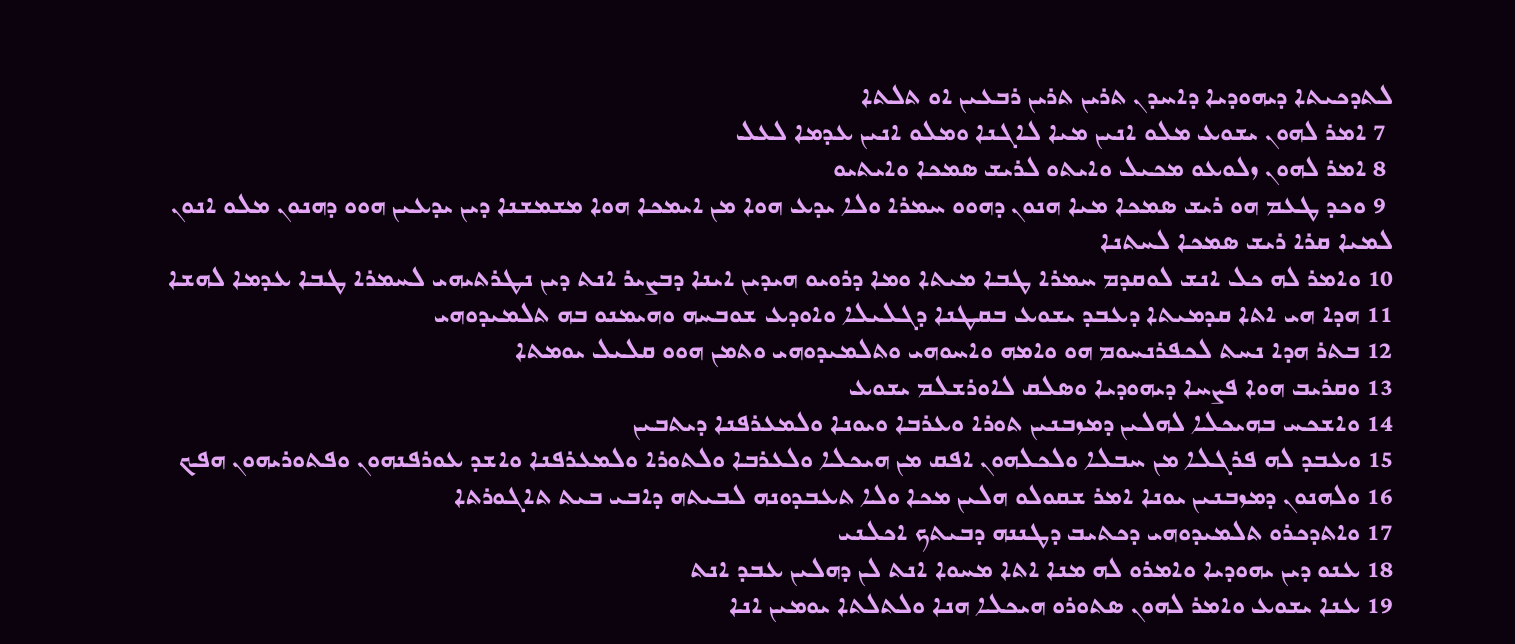ܠܬܕܟܝܬܐ ܕܝܗܘܕܝܐ ܕܐܚܕܢ ܬܪܝܢ ܬܪܝܢ ܪܒܥܝܢ ܐܘ ܬܠܬܐ
 7 ܐܡܪ ܠܗܘܢ ܝܫܘܥ ܡܠܘ ܐܢܝܢ ܡܝܐ ܠܐܓܢܐ ܘܡܠܘ ܐܢܝܢ ܥܕܡܐ ܠܥܠ
 8 ܐܡܪ ܠܗܘܢ ܙܠܘܥܘ ܡܟܝܠ ܘܐܝܬܘ ܠܪܝܫ ܤܡܟܐ ܘܐܝܬܝܘ
 9 ܘܟܕ ܛܥܡ ܗܘ ܪܝܫ ܤܡܟܐ ܡܝܐ ܗܢܘܢ ܕܗܘܘ ܚܡܪܐ ܘܠܐ ܝܕܥ ܗܘܐ ܡܢ ܐܝܡܟܐ ܗܘܐ ܡܫܡܫܢܐ ܕܝܢ ܝܕܥܝܢ ܗܘܘ ܕܗܢܘܢ ܡܠܘ ܐܢܘܢ ܠܡܝܐ ܩܪܐ ܪܝܫ ܤܡܟܐ ܠܚܬܢܐ
10 ܘܐܡܪ ܠܗ ܟܠ ܐܢܫ ܠܘܩܕܡ ܚܡܪܐ ܛܒܐ ܡܝܬܐ ܘܡܐ ܕܪܘܝܘ ܗܝܕܝܢ ܐܝܢܐ ܕܒܨܝܪ ܐܢܬ ܕܝܢ ܢܛܪܬܝܗܝ ܠܚܡܪܐ ܛܒܐ ܥܕܡܐ ܠܗܫܐ
11 ܗܕܐ ܗܝ ܐܬܐ ܩܕܡܝܬܐ ܕܥܒܕ ܝܫܘܥ ܒܩܛܢܐ ܕܓܠܝܠܐ ܘܐܘܕܥ ܫܘܒܚܗ ܘܗܝܡܢܘ ܒܗ ܬܠܡܝܕܘܗܝ
12 ܒܬܪ ܗܕܐ ܢܚܬ ܠܟܦܪܢܚܘܡ ܗܘ ܘܐܡܗ ܘܐܚܘܗܝ ܘܬܠܡܝܕܘܗܝ ܘܬܡܢ ܗܘܘ ܩܠܝܠ ܝܘܡܬܐ
13 ܘܩܪܝܒ ܗܘܐ ܦܨܚܐ ܕܝܗܘܕܝܐ ܘܤܠܩ ܠܐܘܪܫܠܡ ܝܫܘܥ
14 ܘܐܫܟܚ ܒܗܝܟܠܐ ܠܗܠܝܢ ܕܡܙܒܢܝܢ ܬܘܪܐ ܘܥܪܒܐ ܘܝܘܢܐ ܘܠܡܥܪܦܢܐ ܕܝܬܒܝܢ
15 ܘܥܒܕ ܠܗ ܦܪܓܠܐ ܡܢ ܚܒܠܐ ܘܠܟܠܗܘܢ ܐܦܩ ܡܢ ܗܝܟܠܐ ܘܠܥܪܒܐ ܘܠܬܘܪܐ ܘܠܡܥܪܦܢܐ ܘܐܫܕ ܥܘܪܦܢܗܘܢ ܘܦܬܘܪܝܗܘܢ ܗܦܟ
16 ܘܠܗܢܘܢ ܕܡܙܒܢܝܢ ܝܘܢܐ ܐܡܪ ܫܩܘܠܘ ܗܠܝܢ ܡܟܐ ܘܠܐ ܬܥܒܕܘܢܗ ܠܒܝܬܗ ܕܐܒܝ ܒܝܬ ܬܐܓܘܪܬܐ
17 ܘܐܬܕܟܪܘ ܬܠܡܝܕܘܗܝ ܕܟܬܝܒ ܕܛܢܢܗ ܕܒܝܬܟ ܐܟܠܢܝ
18 ܥܢܘ ܕܝܢ ܝܗܘܕܝܐ ܘܐܡܪܘ ܠܗ ܡܢܐ ܐܬܐ ܡܚܘܐ ܐܢܬ ܠܢ ܕܗܠܝܢ ܥܒܕ ܐܢܬ
19 ܥܢܐ ܝܫܘܥ ܘܐܡܪ ܠܗܘܢ ܤܬܘܪܘ ܗܝܟܠܐ ܗܢܐ ܘܠܬܠܬܐ ܝܘܡܝܢ ܐܢܐ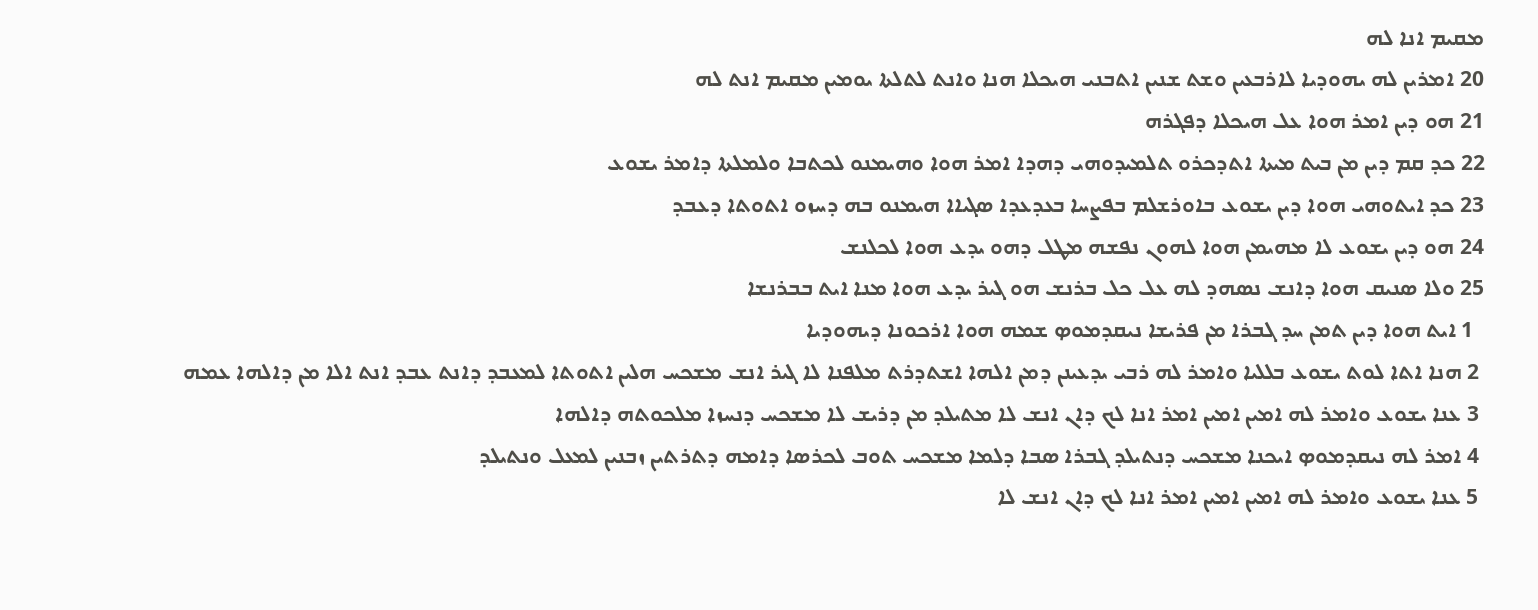ܡܩܝܡ ܐܢܐ ܠܗ
20 ܐܡܪܝܢ ܠܗ ܝܗܘܕܝܐ ܠܐܪܒܥܝܢ ܘܫܬ ܫܢܝܢ ܐܬܒܢܝ ܗܝܟܠܐ ܗܢܐ ܘܐܢܬ ܠܬܠܬܐ ܝܘܡܝܢ ܡܩܝܡ ܐܢܬ ܠܗ
21 ܗܘ ܕܝܢ ܐܡܪ ܗܘܐ ܥܠ ܗܝܟܠܐ ܕܦܓܪܗ
22 ܟܕ ܩܡ ܕܝܢ ܡܢ ܒܝܬ ܡܝܬܐ ܐܬܕܟܪܘ ܬܠܡܝܕܘܗܝ ܕܗܕܐ ܐܡܪ ܗܘܐ ܘܗܝܡܢܘ ܠܟܬܒܐ ܘܠܡܠܬܐ ܕܐܡܪ ܝܫܘܥ
23 ܟܕ ܐܝܬܘܗܝ ܗܘܐ ܕܝܢ ܝܫܘܥ ܒܐܘܪܫܠܡ ܒܦܨܚܐ ܒܥܕܥܕܐ ܤܓܝܐܐ ܗܝܡܢܘ ܒܗ ܕܚܙܘ ܐܬܘܬܐ ܕܥܒܕ
24 ܗܘ ܕܝܢ ܝܫܘܥ ܠܐ ܡܗܝܡܢ ܗܘܐ ܠܗܘܢ ܢܦܫܗ ܡܛܠ ܕܗܘ ܝܕܥ ܗܘܐ ܠܟܠܢܫ
25 ܘܠܐ ܤܢܝܩ ܗܘܐ ܕܐܢܫ ܢܤܗܕ ܠܗ ܥܠ ܟܠ ܒܪܢܫ ܗܘ ܓܝܪ ܝܕܥ ܗܘܐ ܡܢܐ ܐܝܬ ܒܒܪܢܫܐ
  1 ܐܝܬ ܗܘܐ ܕܝܢ ܬܡܢ ܚܕ ܓܒܪܐ ܡܢ ܦܪܝܫܐ ܢܝܩܕܡܘܤ ܫܡܗ ܗܘܐ ܐܪܟܘܢܐ ܕܝܗܘܕܝܐ
 2 ܗܢܐ ܐܬܐ ܠܘܬ ܝܫܘܥ ܒܠܠܝܐ ܘܐܡܪ ܠܗ ܪܒܝ ܝܕܥܝܢܢ ܕܡܢ ܐܠܗܐ ܐܫܬܕܪܬ ܡܠܦܢܐ ܠܐ ܓܝܪ ܐܢܫ ܡܫܟܚ ܗܠܝܢ ܐܬܘܬܐ ܠܡܥܒܕ ܕܐܢܬ ܥܒܕ ܐܢܬ ܐܠܐ ܡܢ ܕܐܠܗܐ ܥܡܗ
 3 ܥܢܐ ܝܫܘܥ ܘܐܡܪ ܠܗ ܐܡܝܢ ܐܡܝܢ ܐܡܪ ܐܢܐ ܠܟ ܕܐܢ ܐܢܫ ܠܐ ܡܬܝܠܕ ܡܢ ܕܪܝܫ ܠܐ ܡܫܟܚ ܕܢܚܙܐ ܡܠܟܘܬܗ ܕܐܠܗܐ
 4 ܐܡܪ ܠܗ ܢܝܩܕܡܘܤ ܐܝܟܢܐ ܡܫܟܚ ܕܢܬܝܠܕ ܓܒܪܐ ܤܒܐ ܕܠܡܐ ܡܫܟܚ ܬܘܒ ܠܟܪܤܐ ܕܐܡܗ ܕܬܪܬܝܢ ܙܒܢܝܢ ܠܡܥܠ ܘܢܬܝܠܕ
 5 ܥܢܐ ܝܫܘܥ ܘܐܡܪ ܠܗ ܐܡܝܢ ܐܡܝܢ ܐܡܪ ܐܢܐ ܠܟ ܕܐܢ ܐܢܫ ܠܐ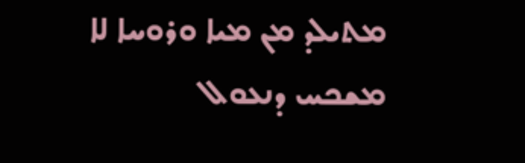ܡܬܝܠܕ ܡܢ ܡܝܐ ܘܪܘܚܐ ܠܐ ܡܫܟܚ ܕܢܥܘܠ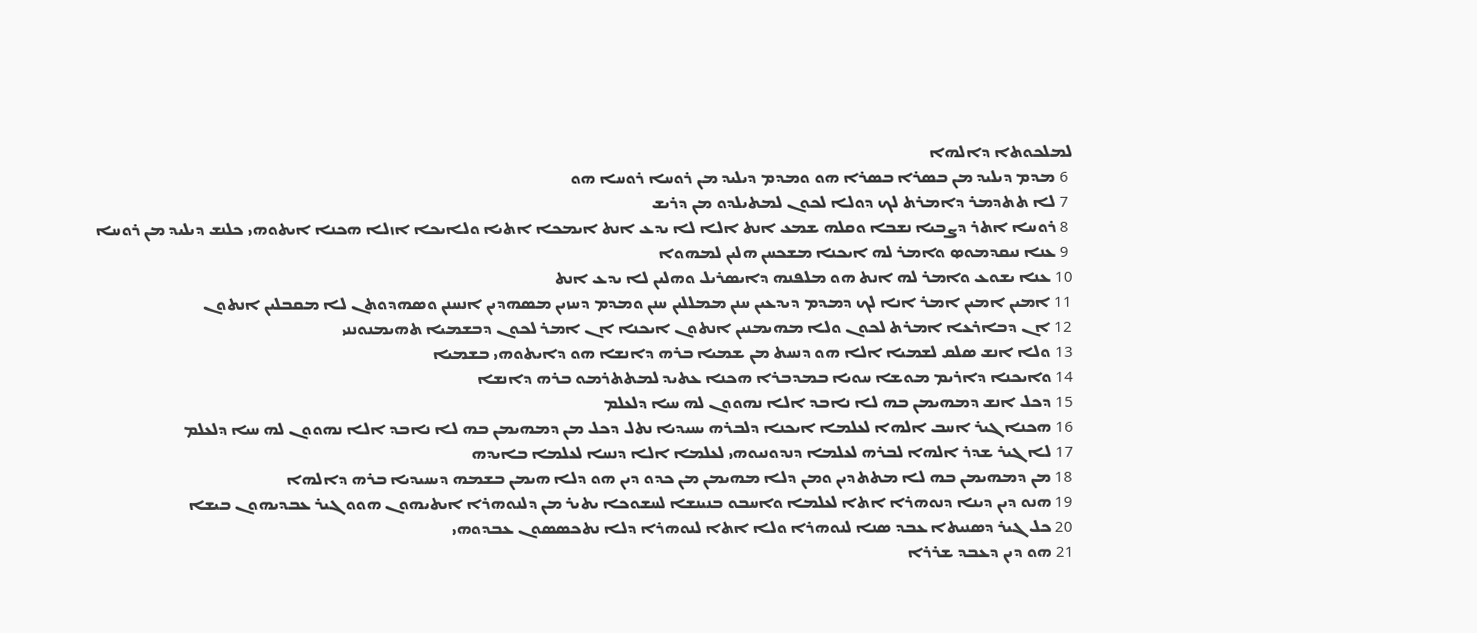ܠܡܠܟܘܬܐ ܕܐܠܗܐ
 6 ܡܕܡ ܕܝܠܝܕ ܡܢ ܒܤܪܐ ܒܤܪܐ ܗܘ ܘܡܕܡ ܕܝܠܝܕ ܡܢ ܪܘܚܐ ܪܘܚܐ ܗܘ
 7 ܠܐ ܬܬܕܡܪ ܕܐܡܪܬ ܠܟ ܕܘܠܐ ܠܟܘܢ ܠܡܬܝܠܕܘ ܡܢ ܕܪܝܫ
 8 ܪܘܚܐ ܐܬܪ ܕܨܒܝܐ ܢܫܒܐ ܘܩܠܗ ܫܡܥ ܐܢܬ ܐܠܐ ܠܐ ܝܕܥ ܐܢܬ ܐܝܡܟܐ ܐܬܝܐ ܘܠܐܝܟܐ ܐܙܠܐ ܗܟܢܐ ܐܝܬܘܗܝ ܟܠܢܫ ܕܝܠܝܕ ܡܢ ܪܘܚܐ
 9 ܥܢܐ ܢܝܩܕܡܘܤ ܘܐܡܪ ܠܗ ܐܝܟܢܐ ܡܫܟܚܢ ܗܠܝܢ ܠܡܗܘܐ
10 ܥܢܐ ܝܫܘܥ ܘܐܡܪ ܠܗ ܐܢܬ ܗܘ ܡܠܦܢܗ ܕܐܝܤܪܝܠ ܘܗܠܝܢ ܠܐ ܝܕܥ ܐܢܬ
11 ܐܡܝܢ ܐܡܝܢ ܐܡܪ ܐܢܐ ܠܟ ܕܡܕܡ ܕܝܕܥܝܢ ܚܢܢ ܡܡܠܠܝܢ ܚܢܢ ܘܡܕܡ ܕܚܙܝܢ ܡܤܗܕܝܢ ܐܢܚܢܢ ܘܤܗܕܘܬܢ ܠܐ ܡܩܒܠܝܢ ܐܢܬܘܢ
12 ܐܢ ܕܒܐܪܥܐ ܐܡܪܬ ܠܟܘܢ ܘܠܐ ܡܗܝܡܢܝܢ ܐܢܬܘܢ ܐܝܟܢܐ ܐܢ ܐܡܪ ܠܟܘܢ ܕܒܫܡܝܐ ܬܗܝܡܢܘܢܢܝ
13 ܘܠܐ ܐܢܫ ܤܠܩ ܠܫܡܝܐ ܐܠܐ ܗܘ ܕܢܚܬ ܡܢ ܫܡܝܐ ܒܪܗ ܕܐܢܫܐ ܗܘ ܕܐܝܬܘܗܝ ܒܫܡܝܐ
14 ܘܐܝܟܢܐ ܕܐܪܝܡ ܡܘܫܐ ܚܘܝܐ ܒܡܕܒܪܐ ܗܟܢܐ ܥܬܝܕ ܠܡܬܬܪܡܘ ܒܪܗ ܕܐܢܫܐ
15 ܕܟܠ ܐܢܫ ܕܡܗܝܡܢ ܒܗ ܠܐ ܢܐܒܕ ܐܠܐ ܢܗܘܘܢ ܠܗ ܚܝܐ ܕܠܥܠܡ
16 ܗܟܢܐ ܓܝܪ ܐܚܒ ܐܠܗܐ ܠܥܠܡܐ ܐܝܟܢܐ ܕܠܒܪܗ ܝܚܝܕܝܐ ܢܬܠ ܕܟܠ ܡܢ ܕܡܗܝܡܢ ܒܗ ܠܐ ܢܐܒܕ ܐܠܐ ܢܗܘܘܢ ܠܗ ܚܝܐ ܕܠܥܠܡ
17 ܠܐ ܓܝܪ ܫܕܪ ܐܠܗܐ ܠܒܪܗ ܠܥܠܡܐ ܕܢܕܘܢܝܘܗܝ ܠܥܠܡܐ ܐܠܐ ܕܢܚܐ ܠܥܠܡܐ ܒܐܝܕܗ
18 ܡܢ ܕܡܗܝܡܢ ܒܗ ܠܐ ܡܬܬܕܝܢ ܘܡܢ ܕܠܐ ܡܗܝܡܢ ܡܢ ܟܕܘ ܕܝܢ ܗܘ ܕܠܐ ܗܝܡܢ ܒܫܡܗ ܕܝܚܝܕܝܐ ܒܪܗ ܕܐܠܗܐ
19 ܗܢܘ ܕܝܢ ܕܝܢܐ ܕܢܘܗܪܐ ܐܬܐ ܠܥܠܡܐ ܘܐܚܒܘ ܒܢܝܢܫܐ ܠܚܫܘܟܐ ܝܬܝܪ ܡܢ ܕܠܢܘܗܪܐ ܐܝܬܝܗܘܢ ܗܘܘ ܓܝܪ ܥܒܕܝܗܘܢ ܒܝܫܐ
20 ܟܠ ܓܝܪ ܕܤܢܝܬܐ ܥܒܕ ܤܢܐ ܠܢܘܗܪܐ ܘܠܐ ܐܬܐ ܠܢܘܗܪܐ ܕܠܐ ܢܬܟܤܤܘܢ ܥܒܕܘܗܝ
21 ܗܘ ܕܝܢ ܕܥܒܕ ܫܪܪܐ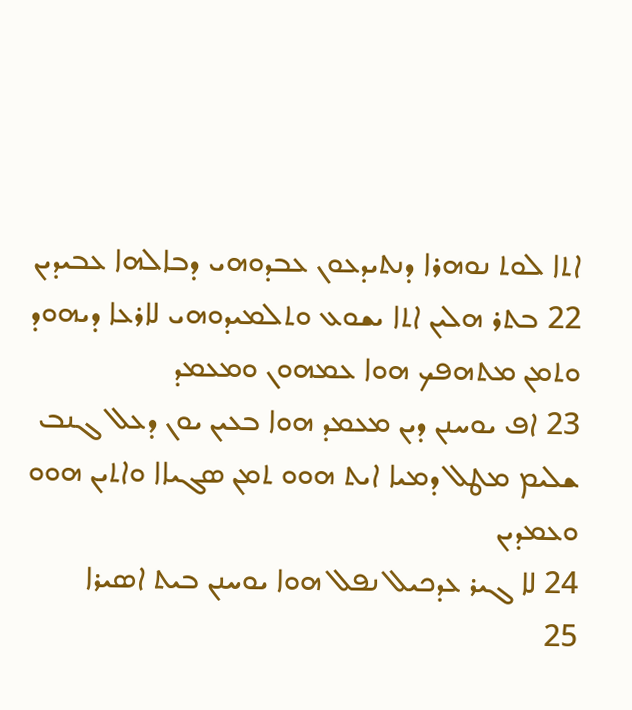ܐܬܐ ܠܘܬ ܢܘܗܪܐ ܕܢܬܝܕܥܘܢ ܥܒܕܘܗܝ ܕܒܐܠܗܐ ܥܒܝܕܝܢ
22 ܒܬܪ ܗܠܝܢ ܐܬܐ ܝܫܘܥ ܘܬܠܡܝܕܘܗܝ ܠܐܪܥܐ ܕܝܗܘܕ ܘܬܡܢ ܡܬܗܦܟ ܗܘܐ ܥܡܗܘܢ ܘܡܥܡܕ
23 ܐܦ ܝܘܚܢܢ ܕܝܢ ܡܥܡܕ ܗܘܐ ܒܥܝܢ ܝܘܢ ܕܥܠ ܓܢܒ ܫܠܝܡ ܡܛܠ ܕܡܝܐ ܐܝܬ ܗܘܘ ܬܡܢ ܤܓܝܐܐ ܘܐܬܝܢ ܗܘܘ ܘܥܡܕܝܢ
24 ܠܐ ܓܝܪ ܥܕܟܝܠ ܢܦܠ ܗܘܐ ܝܘܚܢܢ ܒܝܬ ܐܤܝܪܐ
25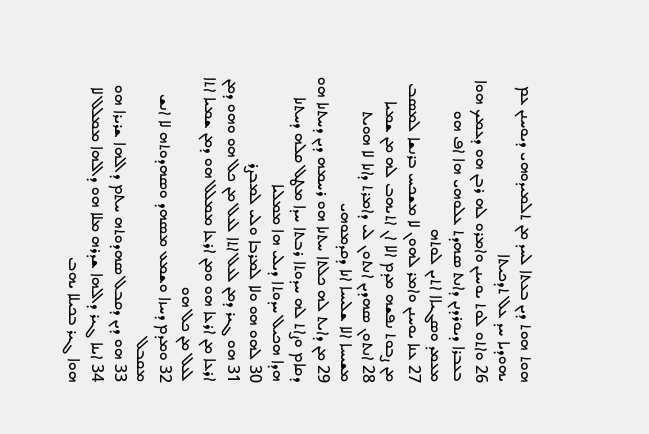ܗܘܬ ܗܘܬ ܕܝܢ ܒܥܬܐ ܠܚܕ ܡܢ ܬܠܡܝܕܘܗܝ ܕܝܘܚܢܢ ܥܡ ܝܗܘܕܝܐ ܚܕ ܥܠ ܬܕܟܝܬܐ
26 ܘܐܬܘ ܠܘܬ ܝܘܚܢܢ ܘܐܡܪܘ ܠܗ ܪܒܢ ܗܘ ܕܥܡܟ ܗܘܐ ܒܥܒܪܐ ܕܝܘܪܕܢܢ ܕܐܢܬ ܤܗܕܬ ܥܠܘܗܝ ܗܐ ܐܦ ܗܘ ܡܥܡܕ ܘܤܓܝܐܐ ܐܬܝܢ ܠܘܬܗ
27 ܥܢܐ ܝܘܚܢܢ ܘܐܡܪ ܠܗܘܢ ܠܐ ܡܫܟܚ ܒܪܢܫܐ ܠܡܤܒ ܡܢ ܨܒܘܬ ܢܦܫܗ ܡܕܡ ܐܠܐ ܐܢ ܐܬܝܗܒ ܠܗ ܡܢ ܫܡܝܐ
28 ܐܢܬܘܢ ܤܗܕܝܢ ܐܢܬܘܢ ܠܝ ܕܐܡܪܬ ܕܐܢܐ ܠܐ ܗܘܝܬ ܡܫܝܚܐ ܐܠܐ ܫܠܝܚܐ ܐܢܐ ܕܩܕܡܘܗܝ
29 ܡܢ ܕܐܝܬ ܠܗ ܟܠܬܐ ܚܬܢܐ ܗܘ ܪܚܡܗ ܕܝܢ ܕܚܬܢܐ ܗܘ ܕܩܐܡ ܘܨܐܬ ܠܗ ܚܕܘܬܐ ܪܒܬܐ ܚܕܐ ܡܛܠ ܩܠܗ ܕܚܬܢܐ ܗܕܐ ܗܟܝܠ ܚܕܘܬܐ ܕܝܠܝ ܗܐ ܡܡܠܝܐ
30 ܠܗܘ ܗܘ ܘܠܐ ܠܡܪܒܐ ܘܠܝ ܠܡܒܨܪ
31 ܗܘ ܓܝܪ ܕܡܢ ܠܥܠ ܐܬܐ ܠܥܠ ܡܢ ܟܠ ܗܘ ܘܗܘ ܕܡܢ ܐܪܥܐ ܡܢ ܐܪܥܐ ܗܘ ܘܡܢ ܐܪܥܐ ܡܡܠܠ ܗܘ ܕܡܢ ܫܡܝܐ ܐܬܐ ܠܥܠ ܡܢ ܟܠ ܗܘ
32 ܘܡܕܡ ܕܚܙܐ ܘܫܡܥ ܡܤܗܕ ܘܤܗܕܘܬܗ ܠܐ ܐܢܫ ܡܩܒܠ
33 ܗܘ ܕܝܢ ܕܩܒܠ ܤܗܕܘܬܗ ܚܬܡ ܕܐܠܗܐ ܫܪܝܪܐ ܗܘ
34 ܐܝܢܐ ܓܝܪ ܕܐܠܗܐ ܫܕܪܗ ܡܠܐ ܗܘ ܕܐܠܗܐ ܡܡܠܠ ܠܐ ܗܘܐ ܓܝܪ ܒܟܝܠܐ ܝܗܒ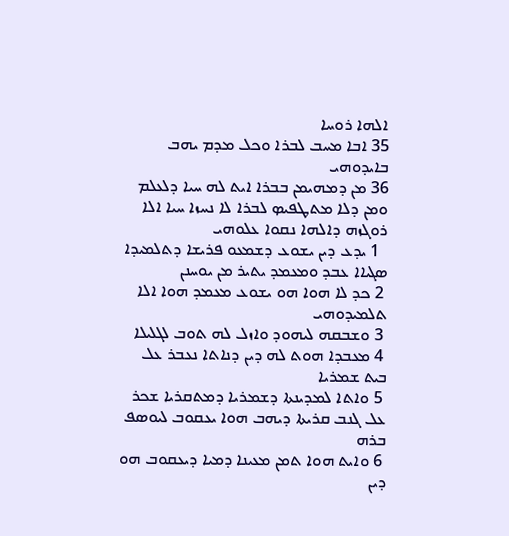ܐܠܗܐ ܪܘܚܐ
35 ܐܒܐ ܡܚܒ ܠܒܪܐ ܘܟܠ ܡܕܡ ܝܗܒ ܒܐܝܕܘܗܝ
36 ܡܢ ܕܡܗܝܡܢ ܒܒܪܐ ܐܝܬ ܠܗ ܚܝܐ ܕܠܥܠܡ ܘܡܢ ܕܠܐ ܡܬܛܦܝܤ ܠܒܪܐ ܠܐ ܢܚܙܐ ܚܝܐ ܐܠܐ ܪܘܓܙܗ ܕܐܠܗܐ ܢܩܘܐ ܥܠܘܗܝ
  1 ܝܕܥ ܕܝܢ ܝܫܘܥ ܕܫܡܥܘ ܦܪܝܫܐ ܕܬܠܡܝܕܐ ܤܓܝܐܐ ܥܒܕ ܘܡܥܡܕ ܝܬܝܪ ܡܢ ܝܘܚܢܢ
 2 ܟܕ ܠܐ ܗܘܐ ܗܘ ܝܫܘܥ ܡܥܡܕ ܗܘܐ ܐܠܐ ܬܠܡܝܕܘܗܝ
 3 ܘܫܒܩܗ ܠܝܗܘܕ ܘܐܙܠ ܠܗ ܬܘܒ ܠܓܠܝܠܐ
 4 ܡܥܒܕܐ ܗܘܬ ܠܗ ܕܝܢ ܕܢܐܬܐ ܢܥܒܪ ܥܠ ܒܝܬ ܫܡܪܝܐ
 5 ܘܐܬܐ ܠܡܕܝܢܬܐ ܕܫܡܪܝܐ ܕܡܬܩܪܝܐ ܫܟܪ ܥܠ ܓܢܒ ܩܪܝܬܐ ܕܝܗܒ ܗܘܐ ܝܥܩܘܒ ܠܝܘܤܦ ܒܪܗ
 6 ܘܐܝܬ ܗܘܐ ܬܡܢ ܡܥܝܢܐ ܕܡܝܐ ܕܝܥܩܘܒ ܗܘ ܕܝܢ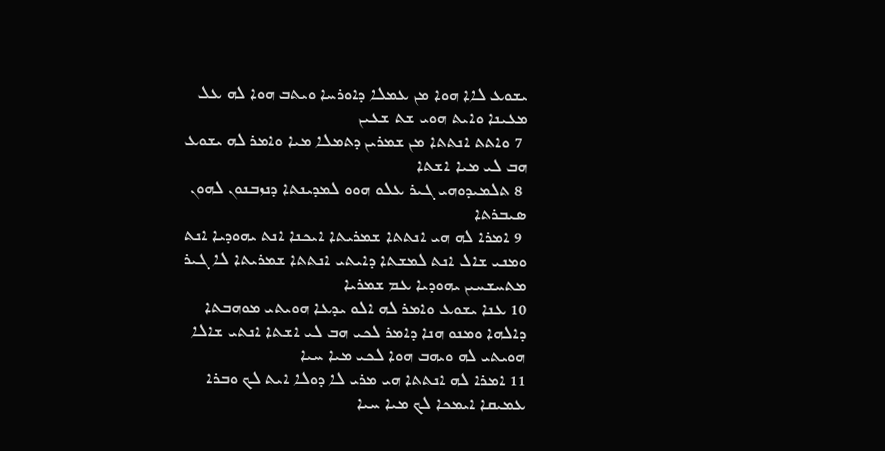ܝܫܘܥ ܠܐܐ ܗܘܐ ܡܢ ܥܡܠܐ ܕܐܘܪܚܐ ܘܝܬܒ ܗܘܐ ܠܗ ܥܠ ܡܥܝܢܐ ܘܐܝܬ ܗܘܝ ܫܬ ܫܥܝܢ
 7 ܘܐܬܬ ܐܢܬܬܐ ܡܢ ܫܡܪܝܢ ܕܬܡܠܐ ܡܝܐ ܘܐܡܪ ܠܗ ܝܫܘܥ ܗܒ ܠܝ ܡܝܐ ܐܫܬܐ
 8 ܬܠܡܝܕܘܗܝ ܓܝܪ ܥܠܘ ܗܘܘ ܠܡܕܝܢܬܐ ܕܢܙܒܢܘܢ ܠܗܘܢ ܤܝܒܪܬܐ
 9 ܐܡܪܐ ܠܗ ܗܝ ܐܢܬܬܐ ܫܡܪܝܬܐ ܐܝܟܢܐ ܐܢܬ ܝܗܘܕܝܐ ܐܢܬ ܘܡܢܝ ܫܐܠ ܐܢܬ ܠܡܫܬܐ ܕܐܝܬܝ ܐܢܬܬܐ ܫܡܪܝܬܐ ܠܐ ܓܝܪ ܡܬܚܫܚܝܢ ܝܗܘܕܝܐ ܥܡ ܫܡܪܝܐ
10 ܥܢܐ ܝܫܘܥ ܘܐܡܪ ܠܗ ܐܠܘ ܝܕܥܐ ܗܘܝܬܝ ܡܘܗܒܬܐ ܕܐܠܗܐ ܘܡܢܘ ܗܢܐ ܕܐܡܪ ܠܟܝ ܗܒ ܠܝ ܐܫܬܐ ܐܢܬܝ ܫܐܠܐ ܗܘܝܬܝ ܠܗ ܘܝܗܒ ܗܘܐ ܠܟܝ ܡܝܐ ܚܝܐ
11 ܐܡܪܐ ܠܗ ܐܢܬܬܐ ܗܝ ܡܪܝ ܠܐ ܕܘܠܐ ܐܝܬ ܠܟ ܘܒܪܐ ܥܡܝܩܐ ܐܝܡܟܐ ܠܟ ܡܝܐ ܚܝܐ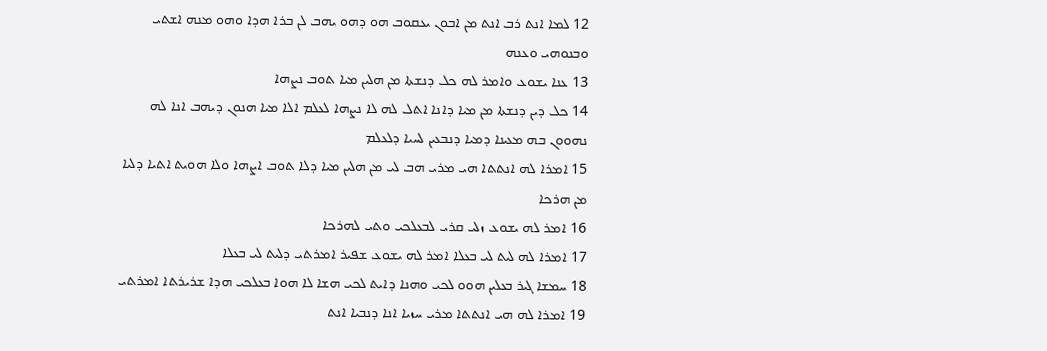12 ܠܡܐ ܐܢܬ ܪܒ ܐܢܬ ܡܢ ܐܒܘܢ ܝܥܩܘܒ ܗܘ ܕܗܘ ܝܗܒ ܠܢ ܒܪܐ ܗܕܐ ܘܗܘ ܡܢܗ ܐܫܬܝ ܘܒܢܘܗܝ ܘܥܢܗ
13 ܥܢܐ ܝܫܘܥ ܘܐܡܪ ܠܗ ܟܠ ܕܢܫܬܐ ܡܢ ܗܠܝܢ ܡܝܐ ܬܘܒ ܢܨܗܐ
14 ܟܠ ܕܝܢ ܕܢܫܬܐ ܡܢ ܡܝܐ ܕܐܢܐ ܐܬܠ ܠܗ ܠܐ ܢܨܗܐ ܠܥܠܡ ܐܠܐ ܡܝܐ ܗܢܘܢ ܕܝܗܒ ܐܢܐ ܠܗ ܢܗܘܘܢ ܒܗ ܡܥܝܢܐ ܕܡܝܐ ܕܢܒܥܝܢ ܠܚܝܐ ܕܠܥܠܡ
15 ܐܡܪܐ ܠܗ ܐܢܬܬܐ ܗܝ ܡܪܝ ܗܒ ܠܝ ܡܢ ܗܠܝܢ ܡܝܐ ܕܠܐ ܬܘܒ ܐܨܗܐ ܘܠܐ ܗܘܝܬ ܐܬܝܐ ܕܠܝܐ ܡܢ ܗܪܟܐ
16 ܐܡܪ ܠܗ ܝܫܘܥ ܙܠܝ ܩܪܝ ܠܒܥܠܟܝ ܘܬܝ ܠܗܪܟܐ
17 ܐܡܪܐ ܠܗ ܠܝܬ ܠܝ ܒܥܠܐ ܐܡܪ ܠܗ ܝܫܘܥ ܫܦܝܪ ܐܡܪܬܝ ܕܠܝܬ ܠܝ ܒܥܠܐ
18 ܚܡܫܐ ܓܝܪ ܒܥܠܝܢ ܗܘܘ ܠܟܝ ܘܗܢܐ ܕܐܝܬ ܠܟܝ ܗܫܐ ܠܐ ܗܘܐ ܒܥܠܟܝ ܗܕܐ ܫܪܝܪܬܐ ܐܡܪܬܝ
19 ܐܡܪܐ ܠܗ ܗܝ ܐܢܬܬܐ ܡܪܝ ܚܙܝܐ ܐܢܐ ܕܢܒܝܐ ܐܢܬ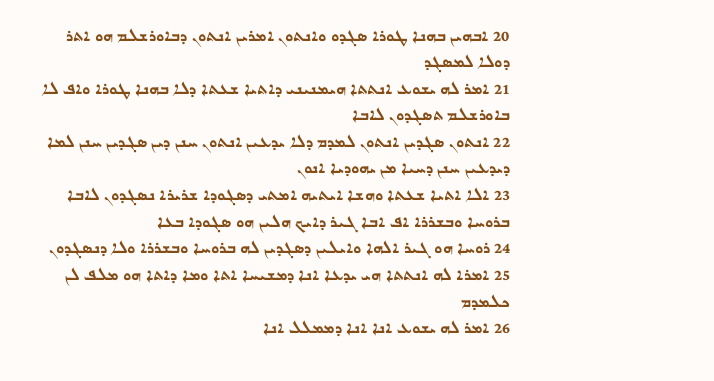20 ܐܒܗܝܢ ܒܗܢܐ ܛܘܪܐ ܤܓܕܘ ܘܐܢܬܘܢ ܐܡܪܝܢ ܐܢܬܘܢ ܕܒܐܘܪܫܠܡ ܗܘ ܐܬܪ ܕܘܠܐ ܠܡܤܓܕ
21 ܐܡܪ ܠܗ ܝܫܘܥ ܐܢܬܬܐ ܗܝܡܢܝܢܝ ܕܐܬܝܐ ܫܥܬܐ ܕܠܐ ܒܗܢܐ ܛܘܪܐ ܘܐܦ ܠܐ ܒܐܘܪܫܠܡ ܬܤܓܕܘܢ ܠܐܒܐ
22 ܐܢܬܘܢ ܤܓܕܝܢ ܐܢܬܘܢ ܠܡܕܡ ܕܠܐ ܝܕܥܝܢ ܐܢܬܘܢ ܚܢܢ ܕܝܢ ܤܓܕܝܢ ܚܢܢ ܠܡܐ ܕܝܕܥܝܢ ܚܢܢ ܕܚܝܐ ܡܢ ܝܗܘܕܝܐ ܐܢܘܢ
23 ܐܠܐ ܐܬܝܐ ܫܥܬܐ ܘܗܫܐ ܐܝܬܝܗ ܐܡܬܝ ܕܤܓܘܕܐ ܫܪܝܪܐ ܢܤܓܕܘܢ ܠܐܒܐ ܒܪܘܚܐ ܘܒܫܪܪܐ ܐܦ ܐܒܐ ܓܝܪ ܕܐܝܟ ܗܠܝܢ ܗܘ ܤܓܘܕܐ ܒܥܐ
24 ܪܘܚܐ ܗܘ ܓܝܪ ܐܠܗܐ ܘܐܝܠܝܢ ܕܤܓܕܝܢ ܠܗ ܒܪܘܚܐ ܘܒܫܪܪܐ ܘܠܐ ܕܢܤܓܕܘܢ
25 ܐܡܪܐ ܠܗ ܐܢܬܬܐ ܗܝ ܝܕܥܐ ܐܢܐ ܕܡܫܝܚܐ ܐܬܐ ܘܡܐ ܕܐܬܐ ܗܘ ܡܠܦ ܠܢ ܟܠܡܕܡ
26 ܐܡܪ ܠܗ ܝܫܘܥ ܐܢܐ ܐܢܐ ܕܡܡܠܠ ܐܢܐ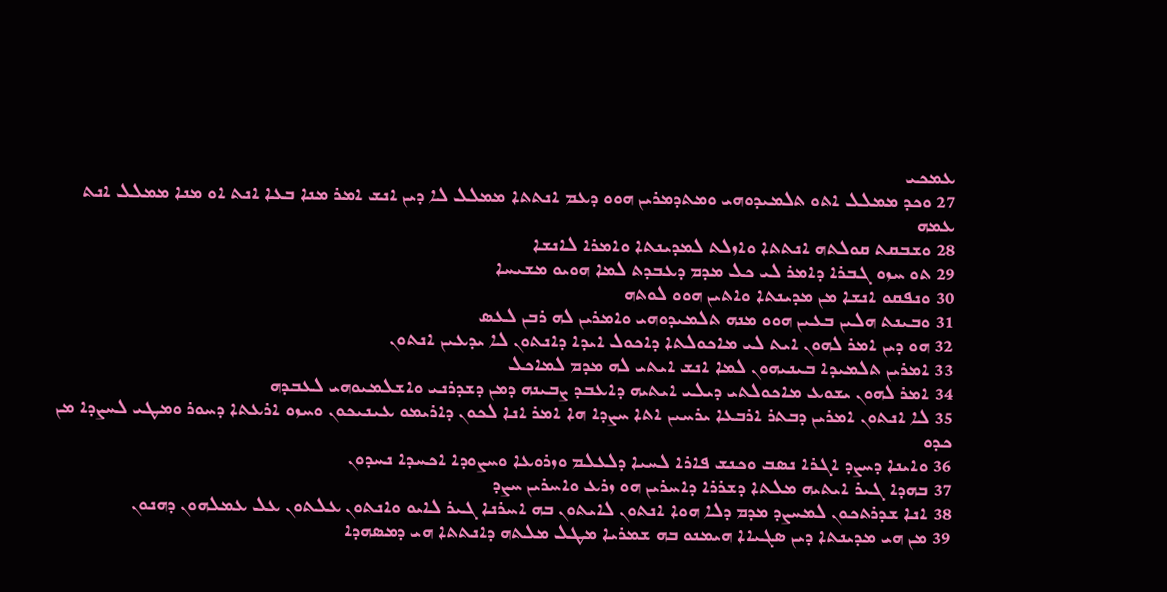ܥܡܟܝ
27 ܘܟܕ ܡܡܠܠ ܐܬܘ ܬܠܡܝܕܘܗܝ ܘܡܬܕܡܪܝܢ ܗܘܘ ܕܥܡ ܐܢܬܬܐ ܡܡܠܠ ܠܐ ܕܝܢ ܐܢܫ ܐܡܪ ܡܢܐ ܒܥܐ ܐܢܬ ܐܘ ܡܢܐ ܡܡܠܠ ܐܢܬ ܥܡܗ
28 ܘܫܒܩܬ ܩܘܠܬܗ ܐܢܬܬܐ ܘܐܙܠܬ ܠܡܕܝܢܬܐ ܘܐܡܪܐ ܠܐܢܫܐ
29 ܬܘ ܚܙܘ ܓܒܪܐ ܕܐܡܪ ܠܝ ܟܠ ܡܕܡ ܕܥܒܕܬ ܠܡܐ ܗܘܝܘ ܡܫܝܚܐ
30 ܘܢܦܩܘ ܐܢܫܐ ܡܢ ܡܕܝܢܬܐ ܘܐܬܝܢ ܗܘܘ ܠܘܬܗ
31 ܘܒܝܢܬ ܗܠܝܢ ܒܥܝܢ ܗܘܘ ܡܢܗ ܬܠܡܝܕܘܗܝ ܘܐܡܪܝܢ ܠܗ ܪܒܢ ܠܥܤ
32 ܗܘ ܕܝܢ ܐܡܪ ܠܗܘܢ ܐܝܬ ܠܝ ܡܐܟܘܠܬܐ ܕܐܟܘܠ ܐܝܕܐ ܕܐܢܬܘܢ ܠܐ ܝܕܥܝܢ ܐܢܬܘܢ
33 ܐܡܪܝܢ ܬܠܡܝܕܐ ܒܝܢܝܗܘܢ ܠܡܐ ܐܢܫ ܐܝܬܝ ܠܗ ܡܕܡ ܠܡܐܟܠ
34 ܐܡܪ ܠܗܘܢ ܝܫܘܥ ܡܐܟܘܠܬܝ ܕܝܠܝ ܐܝܬܝܗ ܕܐܥܒܕ ܨܒܝܢܗ ܕܡܢ ܕܫܕܪܢܝ ܘܐܫܠܡܝܘܗܝ ܠܥܒܕܗ
35 ܠܐ ܐܢܬܘܢ ܐܡܪܝܢ ܕܒܬܪ ܐܪܒܥܐ ܝܪܚܝܢ ܐܬܐ ܚܨܕܐ ܗܐ ܐܡܪ ܐܢܐ ܠܟܘܢ ܕܐܪܝܡܘ ܥܝܢܝܟܘܢ ܘܚܙܘ ܐܪܥܬܐ ܕܚܘܪ ܘܡܛܝ ܠܚܨܕܐ ܡܢ ܟܕܘ
36 ܘܐܝܢܐ ܕܚܨܕ ܐܓܪܐ ܢܤܒ ܘܟܢܫ ܦܐܪܐ ܠܚܝܐ ܕܠܥܠܡ ܘܙܪܘܥܐ ܘܚܨܘܕܐ ܐܟܚܕܐ ܢܚܕܘܢ
37 ܒܗܕܐ ܓܝܪ ܐܝܬܝܗ ܡܠܬܐ ܕܫܪܪܐ ܕܐܚܪܝܢ ܗܘ ܙܪܥ ܘܐܚܪܝܢ ܚܨܕ
38 ܐܢܐ ܫܕܪܬܟܘܢ ܠܡܚܨܕ ܡܕܡ ܕܠܐ ܗܘܐ ܐܢܬܘܢ ܠܐܝܬܘܢ ܒܗ ܐܚܪܢܐ ܓܝܪ ܠܐܝܘ ܘܐܢܬܘܢ ܥܠܬܘܢ ܥܠ ܥܡܠܗܘܢ ܕܗܢܘܢ
39 ܡܢ ܗܝ ܡܕܝܢܬܐ ܕܝܢ ܤܓܝܐܐ ܗܝܡܢܘ ܒܗ ܫܡܪܝܐ ܡܛܠ ܡܠܬܗ ܕܐܢܬܬܐ ܗܝ ܕܡܤܗܕܐ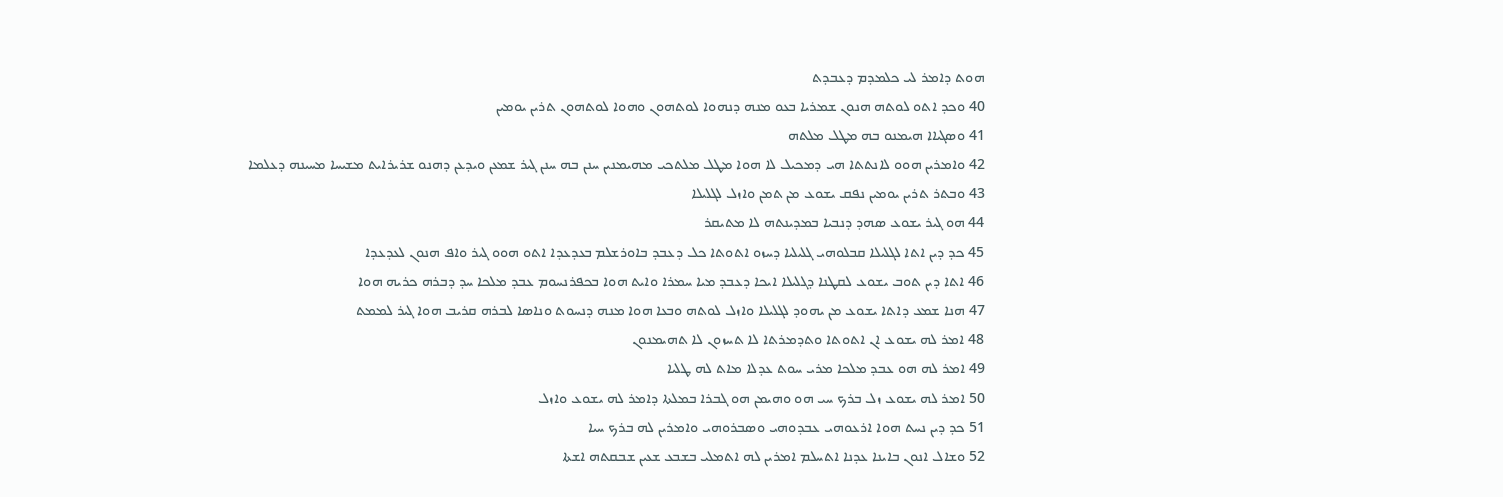ܗܘܬ ܕܐܡܪ ܠܝ ܟܠܡܕܡ ܕܥܒܕܬ
40 ܘܟܕ ܐܬܘ ܠܘܬܗ ܗܢܘܢ ܫܡܪܝܐ ܒܥܘ ܡܢܗ ܕܢܗܘܐ ܠܘܬܗܘܢ ܘܗܘܐ ܠܘܬܗܘܢ ܬܪܝܢ ܝܘܡܝܢ
41 ܘܤܓܝܐܐ ܗܝܡܢܘ ܒܗ ܡܛܠ ܡܠܬܗ
42 ܘܐܡܪܝܢ ܗܘܘ ܠܐܢܬܬܐ ܗܝ ܕܡܟܝܠ ܠܐ ܗܘܐ ܡܛܠ ܡܠܬܟܝ ܡܗܝܡܢܝܢ ܚܢܢ ܒܗ ܚܢܢ ܓܝܪ ܫܡܥܢ ܘܝܕܥܢ ܕܗܢܘ ܫܪܝܪܐܝܬ ܡܫܝܚܐ ܡܚܝܢܗ ܕܥܠܡܐ
43 ܘܒܬܪ ܬܪܝܢ ܝܘܡܝܢ ܢܦܩ ܝܫܘܥ ܡܢ ܬܡܢ ܘܐܙܠ ܠܓܠܝܠܐ
44 ܗܘ ܓܝܪ ܝܫܘܥ ܤܗܕ ܕܢܒܝܐ ܒܡܕܝܢܬܗ ܠܐ ܡܬܝܩܪ
45 ܟܕ ܕܝܢ ܐܬܐ ܠܓܠܝܠܐ ܩܒܠܘܗܝ ܓܠܝܠܝܐ ܕܚܙܘ ܐܬܘܬܐ ܟܠ ܕܥܒܕ ܒܐܘܪܫܠܡ ܒܥܕܥܕܐ ܐܬܘ ܗܘܘ ܓܝܪ ܘܐܦ ܗܢܘܢ ܠܥܕܥܕܐ
46 ܐܬܐ ܕܝܢ ܬܘܒ ܝܫܘܥ ܠܩܛܢܐ ܕܓܠܝܠܐ ܐܝܟܐ ܕܥܒܕ ܡܝܐ ܚܡܪܐ ܘܐܝܬ ܗܘܐ ܒܟܦܪܢܚܘܡ ܥܒܕ ܡܠܟܐ ܚܕ ܕܒܪܗ ܟܪܝܗ ܗܘܐ
47 ܗܢܐ ܫܡܥ ܕܐܬܐ ܝܫܘܥ ܡܢ ܝܗܘܕ ܠܓܠܝܠܐ ܘܐܙܠ ܠܘܬܗ ܘܒܥܐ ܗܘܐ ܡܢܗ ܕܢܚܘܬ ܘܢܐܤܐ ܠܒܪܗ ܩܪܝܒ ܗܘܐ ܓܝܪ ܠܡܡܬ
48 ܐܡܪ ܠܗ ܝܫܘܥ ܐܢ ܐܬܘܬܐ ܘܬܕܡܪܬܐ ܠܐ ܬܚܙܘܢ ܠܐ ܬܗܝܡܢܘܢ
49 ܐܡܪ ܠܗ ܗܘ ܥܒܕ ܡܠܟܐ ܡܪܝ ܚܘܬ ܥܕܠܐ ܡܐܬ ܠܗ ܛܠܝܐ
50 ܐܡܪ ܠܗ ܝܫܘܥ ܙܠ ܒܪܟ ܚܝ ܗܘ ܘܗܝܡܢ ܗܘ ܓܒܪܐ ܒܡܠܬܐ ܕܐܡܪ ܠܗ ܝܫܘܥ ܘܐܙܠ
51 ܟܕ ܕܝܢ ܢܚܬ ܗܘܐ ܐܪܥܘܗܝ ܥܒܕܘܗܝ ܘܤܒܪܘܗܝ ܘܐܡܪܝܢ ܠܗ ܒܪܟ ܚܝܐ
52 ܘܫܐܠ ܐܢܘܢ ܒܐܝܢܐ ܥܕܢܐ ܐܬܚܠܡ ܐܡܪܝܢ ܠܗ ܐܬܡܠܝ ܒܫܒܥ ܫܥܝܢ ܫܒܩܬܗ ܐܫܬܐ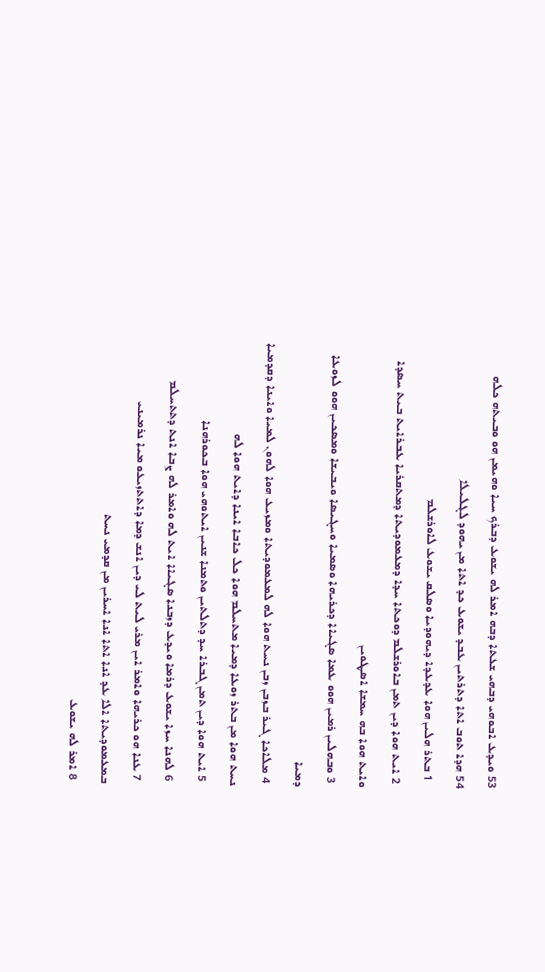53 ܘܝܕܥ ܐܒܘܗܝ ܕܒܗܝ ܫܥܬܐ ܕܒܗ ܐܡܪ ܠܗ ܝܫܘܥ ܕܒܪܟ ܚܝܐ ܘܗܝܡܢ ܗܘ ܘܒܝܬܗ ܟܠܗ
54 ܗܕܐ ܬܘܒ ܐܬܐ ܕܬܪܬܝܢ ܥܒܕ ܝܫܘܥ ܟܕ ܐܬܐ ܡܢ ܝܗܘܕ ܠܓܠܝܠܐ
  1 ܒܬܪ ܗܠܝܢ ܗܘܐ ܥܕܥܕܐ ܕܝܗܘܕܝܐ ܘܤܠܩ ܝܫܘܥ ܠܐܘܪܫܠܡ
 2 ܐܝܬ ܗܘܐ ܕܝܢ ܬܡܢ ܒܐܘܪܫܠܡ ܕܘܟܬܐ ܚܕܐ ܕܡܥܡܘܕܝܬܐ ܕܡܬܩܪܝܐ ܥܒܪܐܝܬ ܒܝܬ ܚܤܕܐ ܘܐܝܬ ܗܘܐ ܒܗ ܚܡܫܐ ܐܤܛܘܝܢ
 3 ܘܒܗܠܝܢ ܪܡܝܢ ܗܘܘ ܥܡܐ ܤܓܝܐܐ ܕܟܪܝܗܐ ܘܤܡܝܐ ܘܚܓܝܤܐ ܘܝܒܝܫܐ ܘܡܤܟܝܢ ܗܘܘ ܠܙܘܥܐ ܕܡܝܐ
 4 ܡܠܐܟܐ ܓܝܪ ܒܙܒܢ ܙܒܢ ܢܚܬ ܗܘܐ ܠܗ ܠܡܥܡܘܕܝܬܐ ܘܡܙܝܥ ܗܘܐ ܠܗܘܢ ܠܡܝܐ ܘܐܝܢܐ ܕܩܕܡܝܐ ܢܚܬ ܗܘܐ ܡܢ ܒܬܪ ܙܘܥܐ ܕܡܝܐ ܡܬܚܠܡ ܗܘܐ ܟܠ ܟܐܒܐ ܐܝܢܐ ܕܐܝܬ ܗܘܐ ܠܗ
 5 ܐܝܬ ܗܘܐ ܕܝܢ ܬܡܢ ܓܒܪܐ ܚܕ ܕܬܠܬܝܢ ܘܬܡܢܐ ܫܢܝܢ ܐܝܬܘܗܝ ܗܘܐ ܒܟܘܪܗܢܐ
 6 ܠܗܢܐ ܚܙܐ ܝܫܘܥ ܕܪܡܐ ܘܝܕܥ ܕܙܒܢܐ ܤܓܝܐܐ ܐܝܬ ܠܗ ܘܐܡܪ ܠܗ ܨܒܐ ܐܢܬ ܕܬܬܚܠܡ
 7 ܥܢܐ ܗܘ ܟܪܝܗܐ ܘܐܡܪ ܐܝܢ ܡܪܝ ܠܝܬ ܠܝ ܕܝܢ ܐܢܫ ܕܡܐ ܕܐܬܬܙܝܥܘ ܡܝܐ ܢܪܡܝܢܝ ܒܡܥܡܘܕܝܬܐ ܐܠܐ ܥܕ ܐܢܐ ܐܬܐ ܐܢܐ ܐܚܪܝܢ ܡܢ ܩܕܡܝ ܢܚܬ
 8 ܐܡܪ ܠܗ ܝܫܘܥ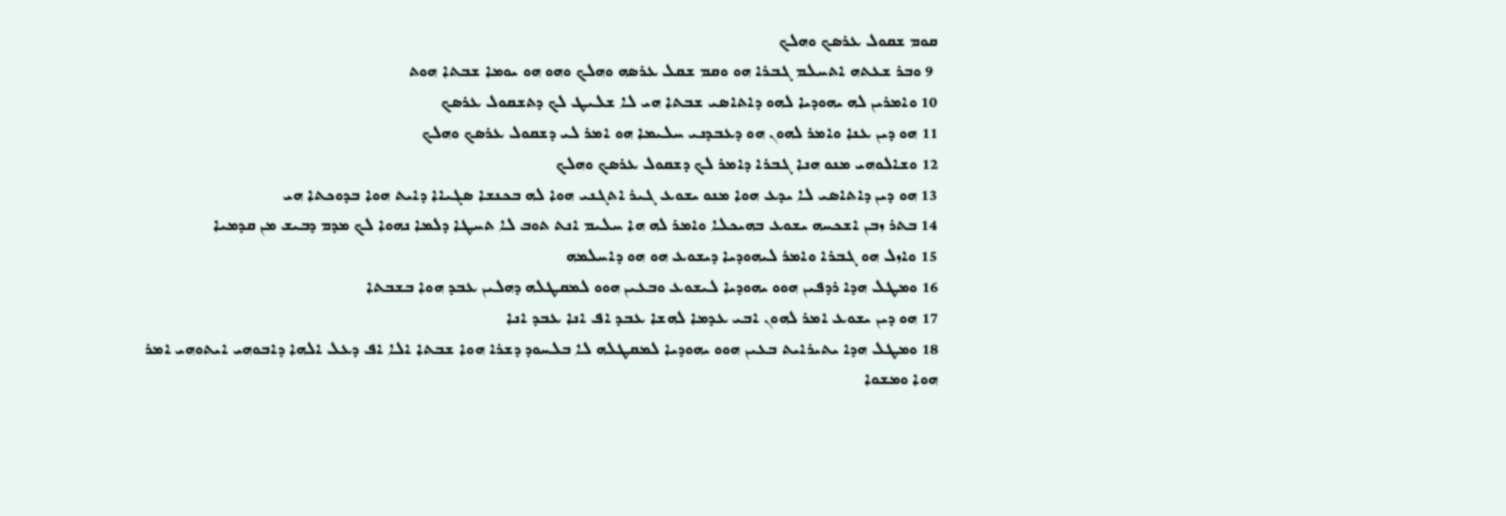ܩܘܡ ܫܩܘܠ ܥܪܤܟ ܘܗܠܟ
 9 ܘܒܪ ܫܥܬܗ ܐܬܚܠܡ ܓܒܪܐ ܗܘ ܘܩܡ ܫܩܠ ܥܪܤܗ ܘܗܠܟ ܘܗܘ ܗܘ ܝܘܡܐ ܫܒܬܐ ܗܘܬ
10 ܘܐܡܪܝܢ ܠܗ ܝܗܘܕܝܐ ܠܗܘ ܕܐܬܐܤܝ ܫܒܬܐ ܗܝ ܠܐ ܫܠܝܛ ܠܟ ܕܬܫܩܘܠ ܥܪܤܟ
11 ܗܘ ܕܝܢ ܥܢܐ ܘܐܡܪ ܠܗܘܢ ܗܘ ܕܥܒܕܢܝ ܚܠܝܡܐ ܗܘ ܐܡܪ ܠܝ ܕܫܩܘܠ ܥܪܤܟ ܘܗܠܟ
12 ܘܫܐܠܘܗܝ ܡܢܘ ܗܢܐ ܓܒܪܐ ܕܐܡܪ ܠܟ ܕܫܩܘܠ ܥܪܤܟ ܘܗܠܟ
13 ܗܘ ܕܝܢ ܕܐܬܐܤܝ ܠܐ ܝܕܥ ܗܘܐ ܡܢܘ ܝܫܘܥ ܓܝܪ ܐܬܓܢܝ ܗܘܐ ܠܗ ܒܟܢܫܐ ܤܓܝܐܐ ܕܐܝܬ ܗܘܐ ܒܕܘܟܬܐ ܗܝ
14 ܒܬܪ ܙܒܢ ܐܫܟܚܗ ܝܫܘܥ ܒܗܝܟܠܐ ܘܐܡܪ ܠܗ ܗܐ ܚܠܝܡ ܐܢܬ ܬܘܒ ܠܐ ܬܚܛܐ ܕܠܡܐ ܢܗܘܐ ܠܟ ܡܕܡ ܕܒܝܫ ܡܢ ܩܕܡܝܐ
15 ܘܐܙܠ ܗܘ ܓܒܪܐ ܘܐܡܪ ܠܝܗܘܕܝܐ ܕܝܫܘܥ ܗܘ ܗܘ ܕܐܚܠܡܗ
16 ܘܡܛܠ ܗܕܐ ܪܕܦܝܢ ܗܘܘ ܝܗܘܕܝܐ ܠܝܫܘܥ ܘܒܥܝܢ ܗܘܘ ܠܡܩܛܠܗ ܕܗܠܝܢ ܥܒܕ ܗܘܐ ܒܫܒܬܐ
17 ܗܘ ܕܝܢ ܝܫܘܥ ܐܡܪ ܠܗܘܢ ܐܒܝ ܥܕܡܐ ܠܗܫܐ ܥܒܕ ܐܦ ܐܢܐ ܥܒܕ ܐܢܐ
18 ܘܡܛܠ ܗܕܐ ܝܬܝܪܐܝܬ ܒܥܝܢ ܗܘܘ ܝܗܘܕܝܐ ܠܡܩܛܠܗ ܠܐ ܒܠܚܘܕ ܕܫܪܐ ܗܘܐ ܫܒܬܐ ܐܠܐ ܐܦ ܕܥܠ ܐܠܗܐ ܕܐܒܘܗܝ ܐܝܬܘܗܝ ܐܡܪ ܗܘܐ ܘܡܫܘܐ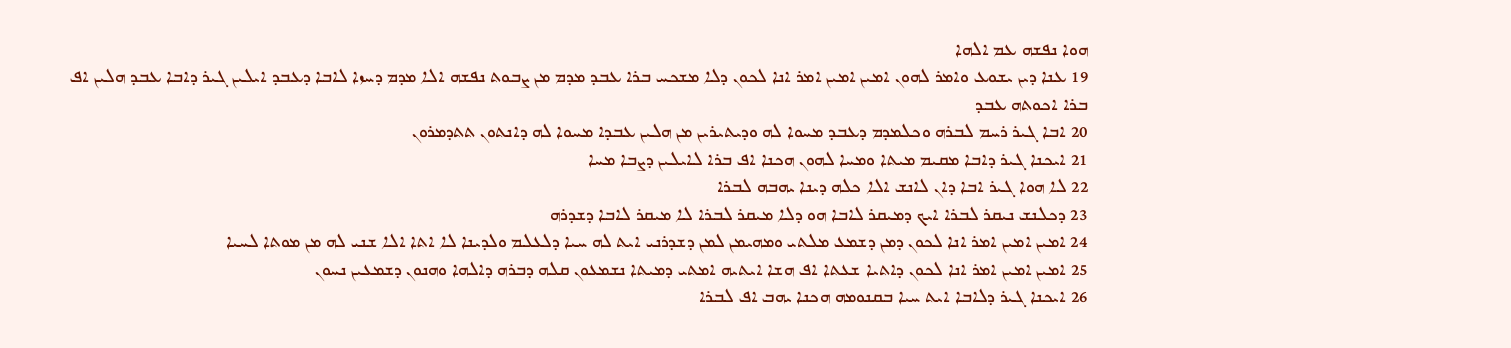ܗܘܐ ܢܦܫܗ ܥܡ ܐܠܗܐ
19 ܥܢܐ ܕܝܢ ܝܫܘܥ ܘܐܡܪ ܠܗܘܢ ܐܡܝܢ ܐܡܝܢ ܐܡܪ ܐܢܐ ܠܟܘܢ ܕܠܐ ܡܫܟܚ ܒܪܐ ܥܒܕ ܡܕܡ ܡܢ ܨܒܘܬ ܢܦܫܗ ܐܠܐ ܡܕܡ ܕܚܙܐ ܠܐܒܐ ܕܥܒܕ ܐܝܠܝܢ ܓܝܪ ܕܐܒܐ ܥܒܕ ܗܠܝܢ ܐܦ ܒܪܐ ܐܟܘܬܗ ܥܒܕ
20 ܐܒܐ ܓܝܪ ܪܚܡ ܠܒܪܗ ܘܟܠܡܕܡ ܕܥܒܕ ܡܚܘܐ ܠܗ ܘܕܝܬܝܪܝܢ ܡܢ ܗܠܝܢ ܥܒܕܐ ܡܚܘܐ ܠܗ ܕܐܢܬܘܢ ܬܬܕܡܪܘܢ
21 ܐܝܟܢܐ ܓܝܪ ܕܐܒܐ ܡܩܝܡ ܡܝܬܐ ܘܡܚܐ ܠܗܘܢ ܗܟܢܐ ܐܦ ܒܪܐ ܠܐܝܠܝܢ ܕܨܒܐ ܡܚܐ
22 ܠܐ ܗܘܐ ܓܝܪ ܐܒܐ ܕܐܢ ܠܐܢܫ ܐܠܐ ܟܠܗ ܕܝܢܐ ܝܗܒܗ ܠܒܪܐ
23 ܕܟܠܢܫ ܢܝܩܪ ܠܒܪܐ ܐܝܟ ܕܡܝܩܪ ܠܐܒܐ ܗܘ ܕܠܐ ܡܝܩܪ ܠܒܪܐ ܠܐ ܡܝܩܪ ܠܐܒܐ ܕܫܕܪܗ
24 ܐܡܝܢ ܐܡܝܢ ܐܡܪ ܐܢܐ ܠܟܘܢ ܕܡܢ ܕܫܡܥ ܡܠܬܝ ܘܡܗܝܡܢ ܠܡܢ ܕܫܕܪܢܝ ܐܝܬ ܠܗ ܚܝܐ ܕܠܥܠܡ ܘܠܕܝܢܐ ܠܐ ܐܬܐ ܐܠܐ ܫܢܝ ܠܗ ܡܢ ܡܘܬܐ ܠܚܝܐ
25 ܐܡܝܢ ܐܡܝܢ ܐܡܪ ܐܢܐ ܠܟܘܢ ܕܐܬܝܐ ܫܥܬܐ ܐܦ ܗܫܐ ܐܝܬܝܗ ܐܡܬܝ ܕܡܝܬܐ ܢܫܡܥܘܢ ܩܠܗ ܕܒܪܗ ܕܐܠܗܐ ܘܗܢܘܢ ܕܫܡܥܝܢ ܢܚܘܢ
26 ܐܝܟܢܐ ܓܝܪ ܕܠܐܒܐ ܐܝܬ ܚܝܐ ܒܩܢܘܡܗ ܗܟܢܐ ܝܗܒ ܐܦ ܠܒܪܐ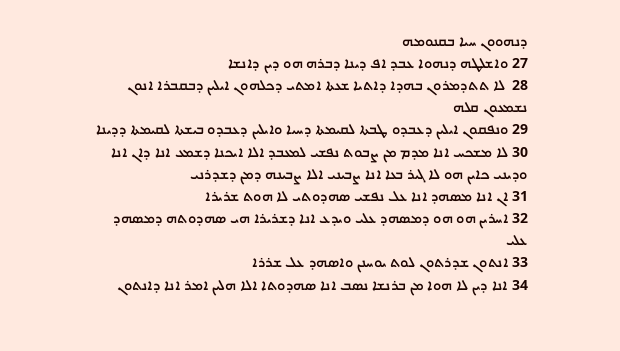ܕܢܗܘܘܢ ܚܝܐ ܒܩܢܘܡܗ
27 ܘܐܫܠܛܗ ܕܢܗܘܐ ܥܒܕ ܐܦ ܕܝܢܐ ܕܒܪܗ ܗܘ ܕܝܢ ܕܐܢܫܐ
28  ܠܐ ܬܬܕܡܪܘܢ ܒܗܕܐ ܕܐܬܝܐ ܫܥܬܐ ܐܡܬܝ ܕܟܠܗܘܢ ܐܝܠܝܢ ܕܒܩܒܪܐ ܐܢܘܢ ܢܫܡܥܘܢ ܩܠܗ
29 ܘܢܦܩܘܢ ܐܝܠܝܢ ܕܥܒܕܘ ܛܒܬܐ ܠܩܝܡܬܐ ܕܚܝܐ ܘܐܝܠܝܢ ܕܥܒܕܘ ܒܝܫܬܐ ܠܩܝܡܬܐ ܕܕܝܢܐ
30 ܠܐ ܡܫܟܚ ܐܢܐ ܡܕܡ ܡܢ ܨܒܘܬ ܢܦܫܝ ܠܡܥܒܕ ܐܠܐ ܐܝܟܢܐ ܕܫܡܥ ܐܢܐ ܕܐܢ ܐܢܐ ܘܕܝܢܝ ܟܐܝܢ ܗܘ ܠܐ ܓܝܪ ܒܥܐ ܐܢܐ ܨܒܝܢܝ ܐܠܐ ܨܒܝܢܗ ܕܡܢ ܕܫܕܪܢܝ
31 ܐܢ ܐܢܐ ܡܤܗܕ ܐܢܐ ܥܠ ܢܦܫܝ ܤܗܕܘܬܝ ܠܐ ܗܘܬ ܫܪܝܪܐ
32 ܐܚܪܝܢ ܗܘ ܗܘ ܕܡܤܗܕ ܥܠܝ ܘܝܕܥ ܐܢܐ ܕܫܪܝܪܐ ܗܝ ܤܗܕܘܬܗ ܕܡܤܗܕ ܥܠܝ
33 ܐܢܬܘܢ ܫܕܪܬܘܢ ܠܘܬ ܝܘܚܢܢ ܘܐܤܗܕ ܥܠ ܫܪܪܐ
34 ܐܢܐ ܕܝܢ ܠܐ ܗܘܐ ܡܢ ܒܪܢܫܐ ܢܤܒ ܐܢܐ ܤܗܕܘܬܐ ܐܠܐ ܗܠܝܢ ܐܡܪ ܐܢܐ ܕܐܢܬܘܢ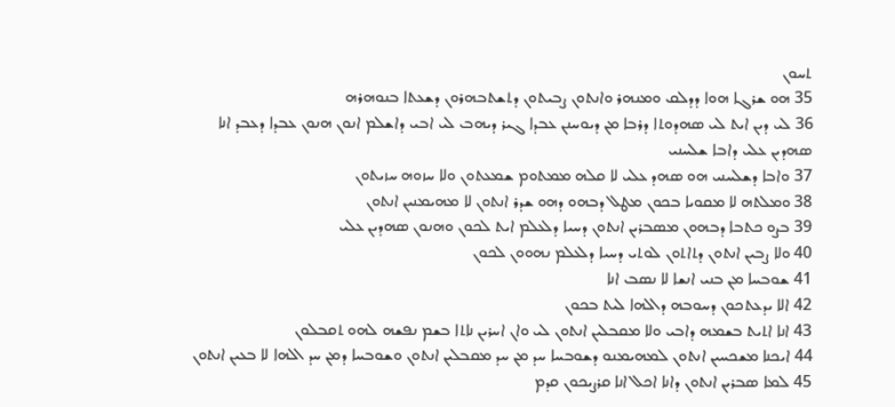ܬܚܘܢ
35 ܗܘ ܫܪܓܐ ܗܘܐ ܕܕܠܩ ܘܡܢܗܪ ܘܐܢܬܘܢ ܨܒܝܬܘܢ ܕܬܫܬܒܗܪܘܢ ܕܫܥܬܐ ܒܢܘܗܪܗ
36 ܠܝ ܕܝܢ ܐܝܬ ܠܝ ܤܗܕܘܬܐ ܕܪܒܐ ܡܢ ܕܝܘܚܢܢ ܥܒܕܐ ܓܝܪ ܕܝܗܒ ܠܝ ܐܒܝ ܕܐܫܠܡ ܐܢܘܢ ܗܢܘܢ ܥܒܕܐ ܕܥܒܕ ܐܢܐ ܤܗܕܝܢ ܥܠܝ ܕܐܒܐ ܫܠܚܢܝ
37 ܘܐܒܐ ܕܫܠܚܢܝ ܗܘ ܤܗܕ ܥܠܝ ܠܐ ܩܠܗ ܡܡܬܘܡ ܫܡܥܬܘܢ ܘܠܐ ܚܙܘܗ ܚܙܝܬܘܢ
38 ܘܡܠܬܗ ܠܐ ܡܩܘܝܐ ܒܟܘܢ ܡܛܠ ܕܒܗܘ ܕܗܘ ܫܕܪ ܐܢܬܘܢ ܠܐ ܡܗܝܡܢܝܢ ܐܢܬܘܢ
39 ܒܨܘ ܟܬܒܐ ܕܒܗܘܢ ܡܤܒܪܝܢ ܐܢܬܘܢ ܕܚܝܐ ܕܠܥܠܡ ܐܝܬ ܠܟܘܢ ܘܗܢܘܢ ܤܗܕܝܢ ܥܠܝ
40 ܘܠܐ ܨܒܝܢ ܐܢܬܘܢ ܕܬܐܬܘܢ ܠܘܬܝ ܕܚܝܐ ܕܠܥܠܡ ܢܗܘܘܢ ܠܟܘܢ
41 ܫܘܒܚܐ ܡܢ ܒܢܝ ܐܢܫܐ ܠܐ ܢܤܒ ܐܢܐ
42 ܐܠܐ ܝܕܥܬܟܘܢ ܕܚܘܒܗ ܕܐܠܗܐ ܠܝܬ ܒܟܘܢ
43 ܐܢܐ ܐܬܝܬ ܒܫܡܗ ܕܐܒܝ ܘܠܐ ܡܩܒܠܝܢ ܐܢܬܘܢ ܠܝ ܘܐܢ ܐܚܪܝܢ ܢܐܬܐ ܒܫܡ ܢܦܫܗ ܠܗܘ ܬܩܒܠܘܢ
44 ܐܝܟܢܐ ܡܫܟܚܝܢ ܐܢܬܘܢ ܠܡܗܝܡܢܘ ܕܫܘܒܚܐ ܚܕ ܡܢ ܚܕ ܡܩܒܠܝܢ ܐܢܬܘܢ ܘܫܘܒܚܐ ܕܡܢ ܚܕ ܐܠܗܐ ܠܐ ܒܥܝܢ ܐܢܬܘܢ
45 ܠܡܐ ܤܒܪܝܢ ܐܢܬܘܢ ܕܐܢܐ ܐܟܠ ܐܢܐ ܩܪܨܝܟܘܢ ܩܕܡ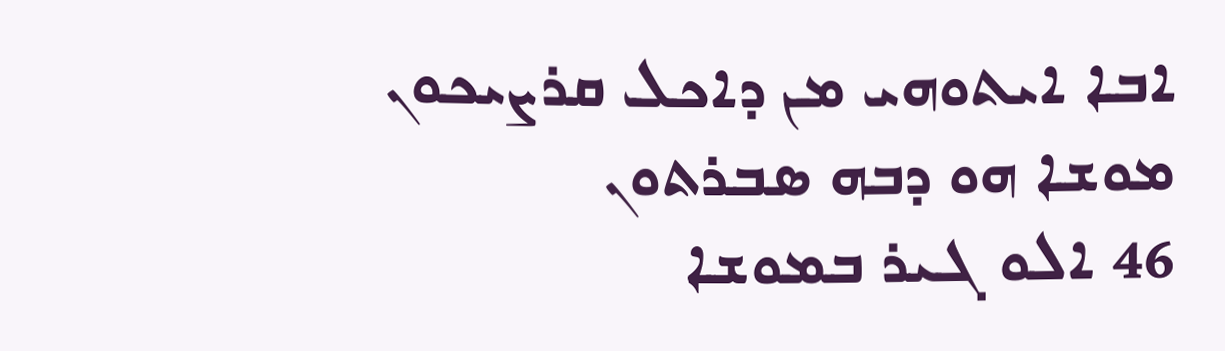ܐܒܐ ܐܝܬܘܗܝ ܡܢ ܕܐܟܠ ܩܪܨܝܟܘܢ ܡܘܫܐ ܗܘ ܕܒܗ ܤܒܪܬܘܢ
46 ܐܠܘ ܓܝܪ ܒܡܘܫܐ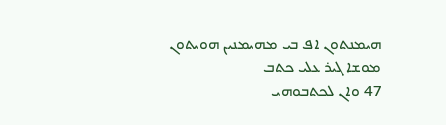ܗܝܡܢܬܘܢ ܐܦ ܒܝ ܡܗܝܡܢܝܢ ܗܘܝܬܘܢ ܡܘܫܐ ܓܝܪ ܥܠܝ ܟܬܒ
47 ܘܐܢ ܠܟܬܒܘܗܝ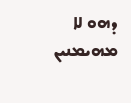ܕܗܘ ܠܐ ܡܗܝܡܢܝܢ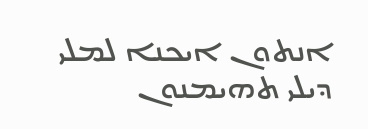ܐܢܬܘܢ ܐܝܟܢܐ ܠܡܠܝ ܕܝܠܝ ܬܗܝܡܢܘܢ